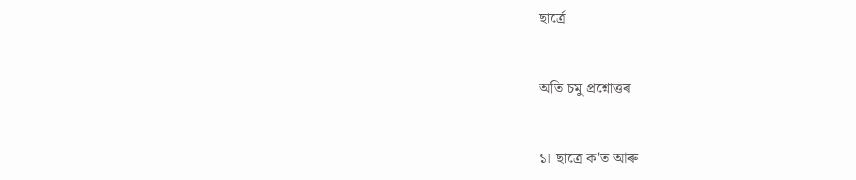ছাৰ্ত্ৰে


অতি চমু প্রশ্নোত্তৰ


১। ছাত্রে ক'ত আৰু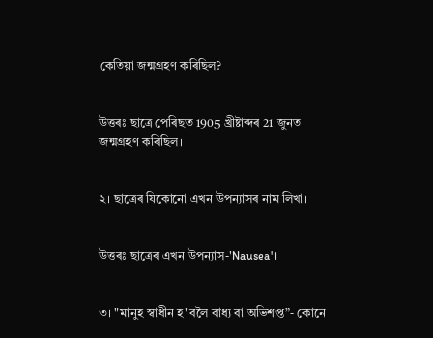কেতিয়া জন্মগ্রহণ কৰিছিল?


উত্তৰঃ ছাত্ৰে পেৰিছত 1905 খ্ৰীষ্টাব্দৰ 21 জুনত জন্মগ্রহণ কৰিছিল।


২। ছাত্ৰেৰ যিকোনো এখন উপন্যাসৰ নাম লিখা।


উত্তৰঃ ছাত্ৰেৰ এখন উপন্যাস-'Nausea'।


৩। "মানুহ স্বাধীন হ'বলৈ বাধ্য বা অভিশপ্ত”- কোনে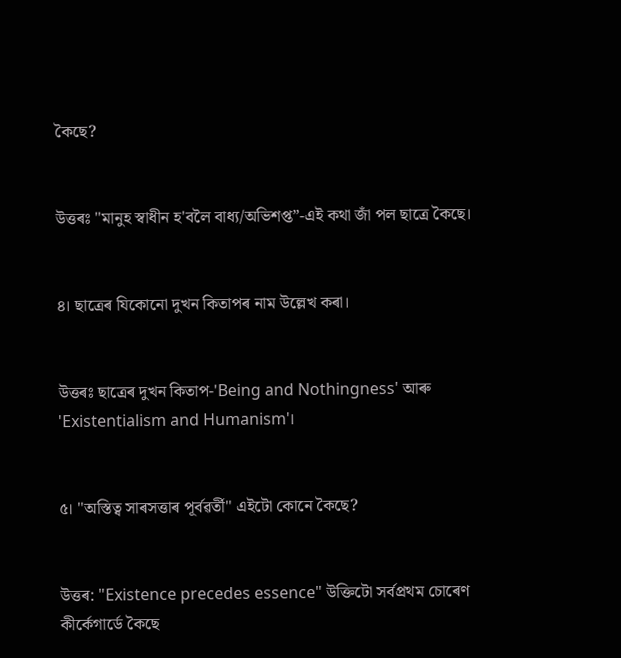কৈছে?


উত্তৰঃ "মানুহ স্বাধীন হ'বলৈ বাধ্য/অভিশপ্ত”-এই কথা জাঁ পল ছাত্রে কৈছে।


৪। ছাত্ৰেৰ যিকোনো দুখন কিতাপৰ নাম উল্লেখ কৰা।


উত্তৰঃ ছাত্ৰেৰ দুখন কিতাপ-'Being and Nothingness' আৰু 'Existentialism and Humanism'।


৫। "অস্তিত্ব সাৰসত্তাৰ পূৰ্বৱৰ্তী" এইটো কোনে কৈছে?


উত্তৰ: "Existence precedes essence" উক্তিটো সর্বপ্রথম চোৰেণ কীর্কেগার্ডে কৈছে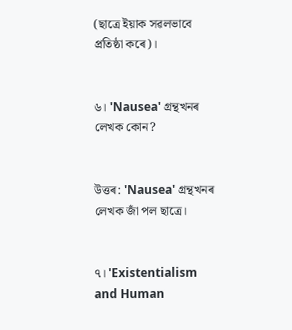(ছাত্রে ইয়াক সৱলভাবে প্রতিষ্ঠা কৰে)।


৬। 'Nausea' গ্রন্থখনৰ লেখক কোন?


উত্তৰ: 'Nausea' গ্রন্থখনৰ লেখক জাঁ পল ছাত্রে।


৭। 'Existentialism and Human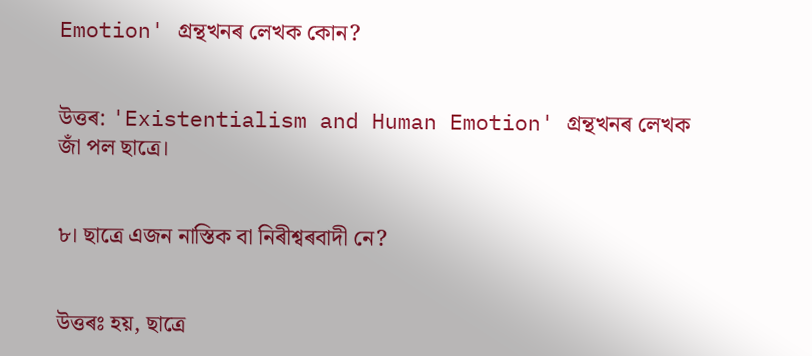Emotion' গ্ৰন্থখনৰ লেখক কোন?


উত্তৰ: 'Existentialism and Human Emotion' গ্ৰন্থখনৰ লেখক জাঁ পল ছাত্রে।


৮। ছাত্রে এজন নাস্তিক বা নিৰীশ্বৰবাদী নে?


উত্তৰঃ হয়, ছাত্রে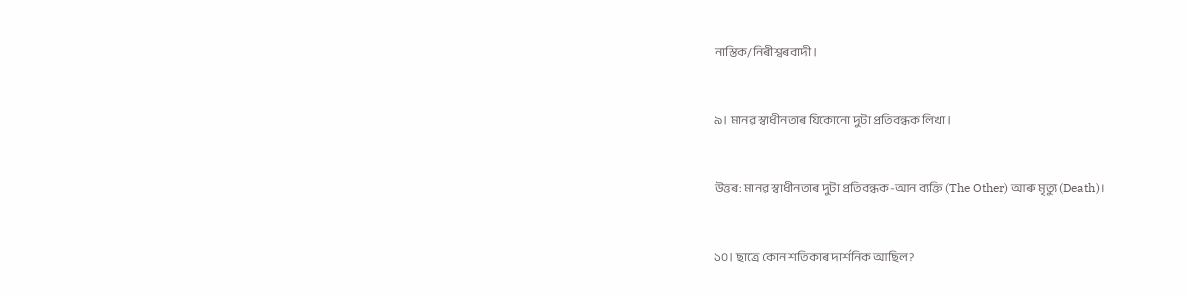নাস্তিক/নিৰীশ্বৰবাদী।


৯। মানৱ স্বাধীনতাৰ যিকোনো দুটা প্রতিবন্ধক লিখা।


উত্তৰ: মানৱ স্বাধীনতাৰ দুটা প্রতিবন্ধক-আন ব্যক্তি (The Other) আৰু মৃত্যু (Death)।


১০। ছাত্রে কোন শতিকাৰ দাৰ্শনিক আছিল?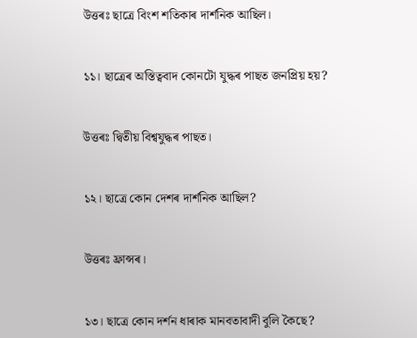উত্তৰঃ ছাত্রে বিংশ শতিকাৰ দাৰ্শনিক আছিল।


১১। ছাত্ৰেৰ অস্তিত্ববাদ কোনটো যুদ্ধৰ পাছত জনপ্রিয় হয়?


উত্তৰঃ দ্বিতীয় বিশ্বযুদ্ধৰ পাছত।


১২। ছাত্রে কোন দেশৰ দাৰ্শনিক আছিল?


উত্তৰঃ ফ্ৰান্সৰ।


১৩। ছাত্রে কোন দর্শন ধাৰাক মানবতাবাদী বুলি কৈছে?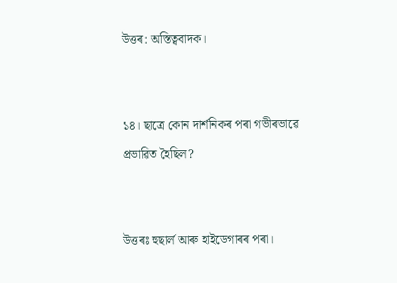উত্তৰ: অস্তিত্ববাদক।


১৪। ছাত্রে কোন দার্শনিকৰ পৰা গভীৰভাৱে প্ৰভাৱিত হৈছিল?


উত্তৰঃ হুছার্ল আৰু হাইডেগাৰৰ পৰা।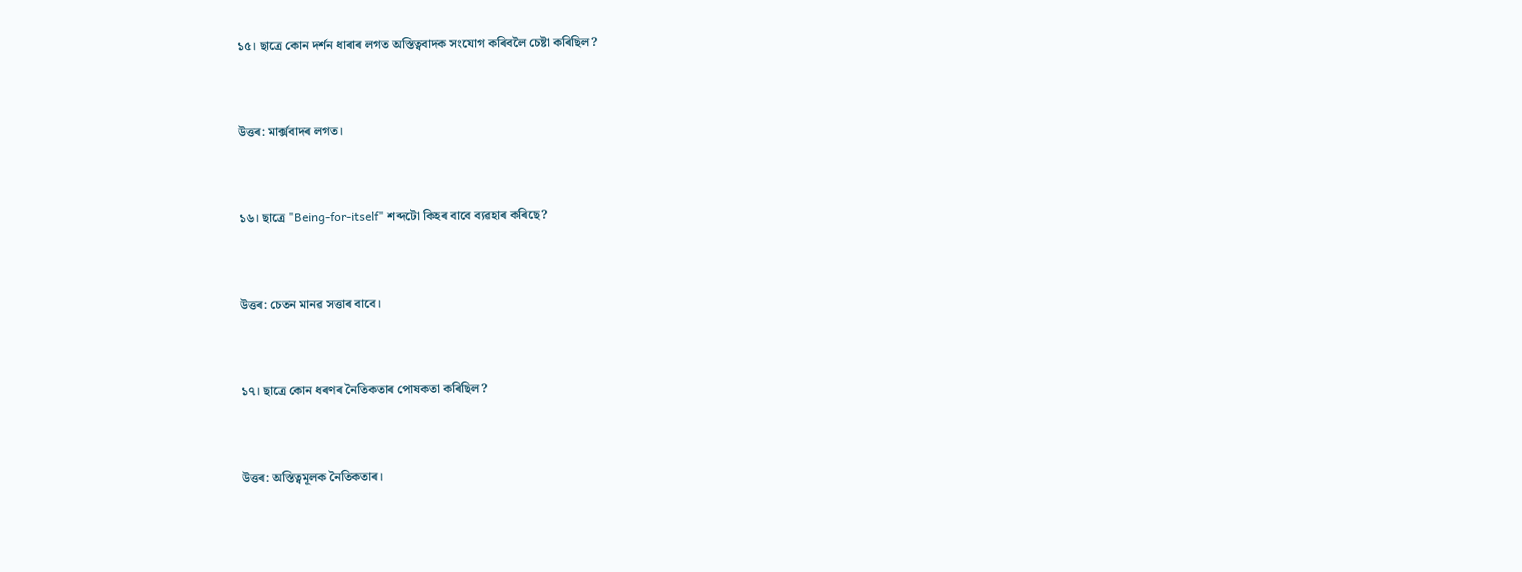১৫। ছাত্রে কোন দর্শন ধাৰাৰ লগত অস্তিত্ববাদক সংযোগ কৰিবলৈ চেষ্টা কৰিছিল?


উত্তৰ: মার্ক্সবাদৰ লগত।


১৬। ছাত্রে "Being-for-itself" শব্দটো কিহৰ বাবে ব্যৱহাৰ কৰিছে?


উত্তৰ: চেতন মানৱ সত্তাৰ বাবে।


১৭। ছাত্রে কোন ধৰণৰ নৈতিকতাৰ পোষকতা কৰিছিল?


উত্তৰ: অস্তিত্বমূলক নৈতিকতাৰ।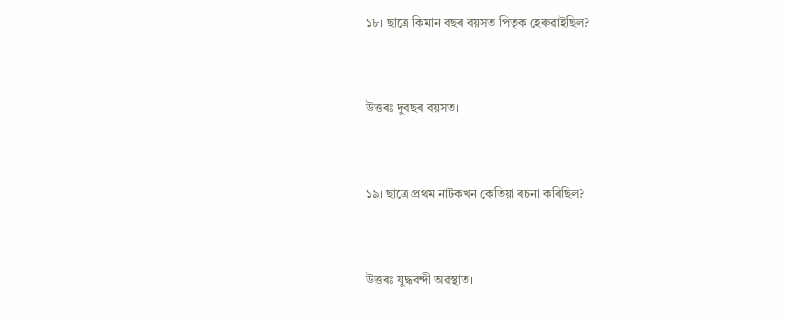১৮। ছাত্ৰে কিমান বছৰ বয়সত পিতৃক হেৰুৱাইছিল?


উত্তৰঃ দুবছৰ বয়সত।


১৯। ছাত্রে প্রথম নাটকখন কেতিয়া ৰচনা কৰিছিল?


উত্তৰঃ যুদ্ধবন্দী অৱস্থাত।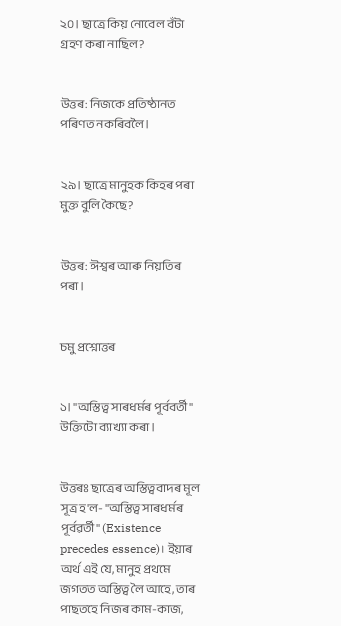২০। ছাত্রে কিয় নোবেল বঁটা গ্রহণ কৰা নাছিল?


উত্তৰ: নিজকে প্রতিষ্ঠানত পৰিণত নকৰিবলৈ।


২৯। ছাত্ৰে মানুহক কিহৰ পৰা মুক্ত বুলি কৈছে?


উত্তৰ: ঈশ্বৰ আৰু নিয়তিৰ পৰা।


চমু প্রশ্নোত্তৰ


১। "অস্তিত্ব সাৰধৰ্মৰ পূৰ্ববর্তী" উক্তিটো ব্যাখ্যা কৰা।


উত্তৰঃ ছাত্ৰেৰ অস্তিত্ববাদৰ মূল সূত্ৰ হ'ল- "অস্তিত্ব সাৰধৰ্মৰ পূৰ্বৱৰ্তী" (Existence precedes essence)। ইয়াৰ অৰ্থ এই যে, মানুহ প্রথমে জগতত অস্তিত্ব লৈ আহে, তাৰ পাছতহে নিজৰ কাম-কাজ,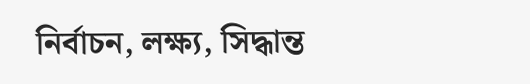নির্বাচন, লক্ষ্য, সিদ্ধান্ত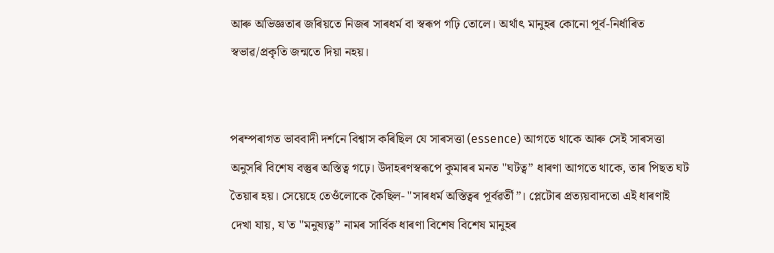আৰু অভিজ্ঞতাৰ জৰিয়তে নিজৰ সাৰধৰ্ম বা স্বৰূপ গঢ়ি তোলে। অর্থাৎ মানুহৰ কোনো পূর্ব-নিৰ্ধাৰিত স্বভাৱ/প্রকৃতি জন্মতে দিয়া নহয়।


পৰম্পৰাগত ভাববাদী দর্শনে বিশ্বাস কৰিছিল যে সাৰসত্তা (essence) আগতে থাকে আৰু সেই সাৰসত্তা অনুসৰি বিশেষ বস্তুৰ অস্তিত্ব গঢ়ে। উদাহৰণস্বৰূপে কুমাৰৰ মনত "ঘটত্ব” ধাৰণা আগতে থাকে, তাৰ পিছত ঘট তৈয়াৰ হয়। সেয়েহে তেওঁলোকে কৈছিল- "সাৰধৰ্ম অস্তিত্বৰ পূৰ্বৱৰ্তী”। প্লেটোৰ প্ৰত্যয়বাদতো এই ধাৰণাই দেখা যায়, য'ত "মনুষ্যত্ব” নামৰ সার্বিক ধাৰণা বিশেষ বিশেষ মানুহৰ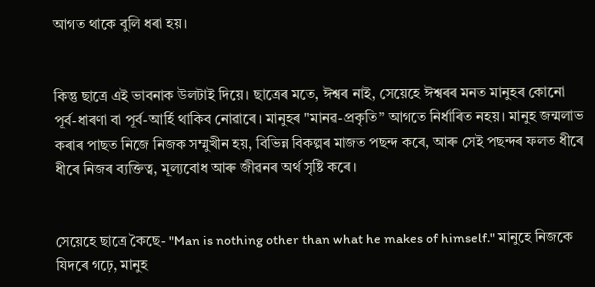আগত থাকে বুলি ধৰা হয়।


কিন্তু ছাত্রে এই ভাবনাক উলটাই দিয়ে। ছাত্ৰেৰ মতে, ঈশ্বৰ নাই, সেয়েহে ঈশ্বৰৰ মনত মানুহৰ কোনো পূৰ্ব-ধাৰণা বা পূর্ব-আৰ্হি থাকিব নোৱাৰে। মানুহৰ "মানৱ-প্ৰকৃতি” আগতে নিৰ্ধাৰিত নহয়। মানুহ জন্মলাভ কৰাৰ পাছত নিজে নিজক সম্মুখীন হয়, বিভিন্ন বিকল্পৰ মাজত পছন্দ কৰে, আৰু সেই পছন্দৰ ফলত ধীৰে ধীৰে নিজৰ ব্যক্তিত্ব, মূল্যবোধ আৰু জীৱনৰ অৰ্থ সৃষ্টি কৰে।


সেয়েহে ছাত্রে কৈছে- "Man is nothing other than what he makes of himself." মানুহে নিজকে যিদৰে গঢ়ে, মানুহ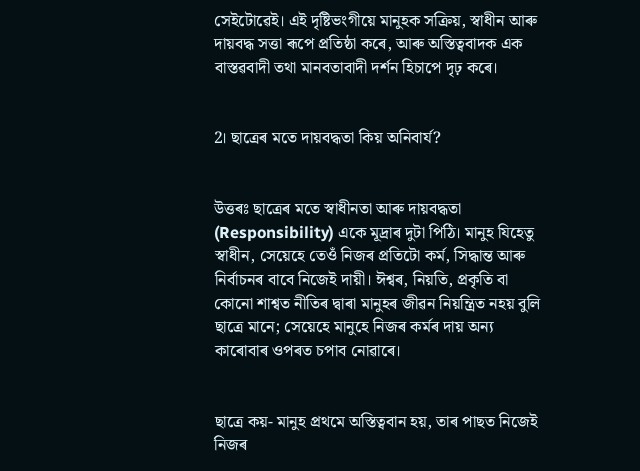সেইটোৱেই। এই দৃষ্টিভংগীয়ে মানুহক সক্রিয়, স্বাধীন আৰু দায়বদ্ধ সত্তা ৰূপে প্রতিষ্ঠা কৰে, আৰু অস্তিত্ববাদক এক বাস্তৱবাদী তথা মানবতাবাদী দর্শন হিচাপে দৃঢ় কৰে।


2। ছাত্ৰেৰ মতে দায়বদ্ধতা কিয় অনিবার্য?


উত্তৰঃ ছাত্ৰেৰ মতে স্বাধীনতা আৰু দায়বদ্ধতা (Responsibility) একে মূদ্রাৰ দুটা পিঠি। মানুহ যিহেতু স্বাধীন, সেয়েহে তেওঁ নিজৰ প্ৰতিটো কৰ্ম, সিদ্ধান্ত আৰু নিৰ্বাচনৰ বাবে নিজেই দায়ী। ঈশ্বৰ, নিয়তি, প্রকৃতি বা কোনো শাশ্বত নীতিৰ দ্বাৰা মানুহৰ জীৱন নিয়ন্ত্রিত নহয় বুলি ছাত্রে মানে; সেয়েহে মানুহে নিজৰ কৰ্মৰ দায় অন্য কাৰোবাৰ ওপৰত চপাব নোৱাৰে।


ছাত্রে কয়- মানুহ প্রথমে অস্তিত্ববান হয়, তাৰ পাছত নিজেই নিজৰ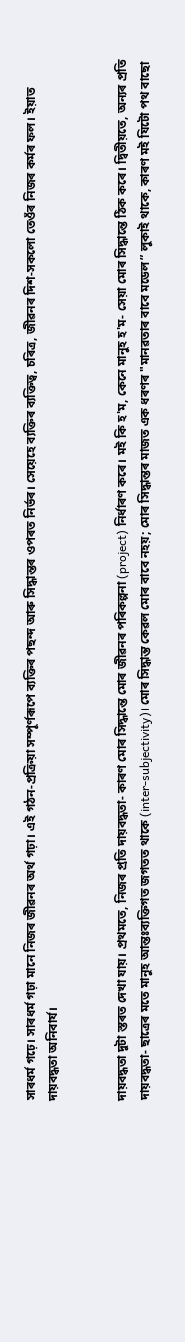সাৰধৰ্ম গঢ়ে। সাৰধৰ্ম গঢ়া মানে নিজৰ জীৱনৰ অৰ্থ গঢ়া। এই গঠন-প্রক্রিয়া সম্পূৰ্ণৰূপে ব্যক্তিৰ পছন্দ আৰু সিদ্ধান্তৰ ওপৰত নিৰ্ভৰ। সেয়েহে ব্যক্তিৰ ব্যক্তিত্ব, চৰিত্ৰ, জীৱনৰ দিশ-সকলো তেওঁৰ নিজৰ কৰ্মৰ ফল। ইয়াত দায়বদ্ধতা অনিবার্য।


দায়বদ্ধতা দুটা স্তৰত দেখা যায়। প্রথমতে, নিজৰ প্ৰতি দায়বদ্ধতা- কাৰণ মোৰ সিদ্ধান্তে মোৰ জীৱনৰ পৰিকল্পনা (project) নিৰ্ধাৰণ কৰে। মই কি হ'ম, কেনে মানুহ হ'ম- সেয়া মোৰ সিদ্ধান্তে ঠিক কৰে। দ্বিতীয়তে, অন্যৰ প্ৰতি দায়বদ্ধতা- ছাত্ৰেৰ মতে মানুহ আন্তঃব্যক্তিগত জগতত থাকে (inter-subjectivity)। মোৰ সিদ্ধান্ত কেৱল মোৰ বাবে নহয়; মোৰ সিদ্ধান্তৰ মাজত এক ধৰণৰ "মানৱতাৰ বাবে মডেল” লুকাই থাকে, কাৰণ মই যিটো পথ বাছো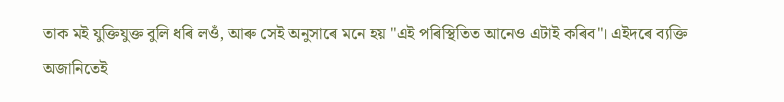তাক মই যুক্তিযুক্ত বুলি ধৰি লওঁ, আৰু সেই অনুসাৰে মনে হয় "এই পৰিস্থিতিত আনেও এটাই কৰিব"। এইদৰে ব্যক্তি অজানিতেই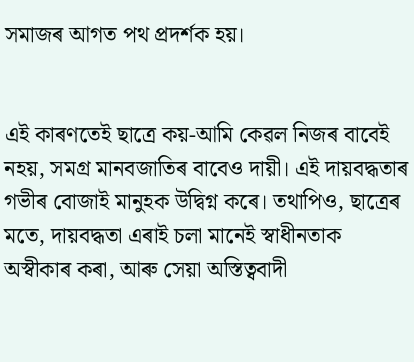সমাজৰ আগত পথ প্রদর্শক হয়।


এই কাৰণতেই ছাত্ৰে কয়-আমি কেৱল নিজৰ বাবেই নহয়, সমগ্র মানবজাতিৰ বাবেও দায়ী। এই দায়বদ্ধতাৰ গভীৰ বোজাই মানুহক উদ্বিগ্ন কৰে। তথাপিও, ছাত্ৰেৰ মতে, দায়বদ্ধতা এৰাই চলা মানেই স্বাধীনতাক অস্বীকাৰ কৰা, আৰু সেয়া অস্তিত্ববাদী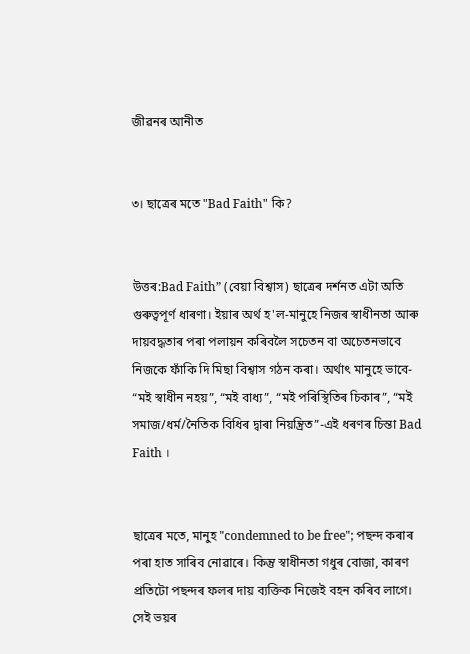জীৱনৰ আনীত


৩। ছাত্ৰেৰ মতে "Bad Faith" কি?


উত্তৰ:Bad Faith” (বেয়া বিশ্বাস) ছাত্ৰেৰ দৰ্শনত এটা অতি গুৰুত্বপূৰ্ণ ধাৰণা। ইয়াৰ অৰ্থ হ'ল-মানুহে নিজৰ স্বাধীনতা আৰু দায়বদ্ধতাৰ পৰা পলায়ন কৰিবলৈ সচেতন বা অচেতনভাবে নিজকে ফাঁকি দি মিছা বিশ্বাস গঠন কৰা। অৰ্থাৎ মানুহে ভাবে- “মই স্বাধীন নহয়”, “মই বাধ্য”, “মই পৰিস্থিতিৰ চিকাৰ”, “মই সমাজ/ধর্ম/নৈতিক বিধিৰ দ্বাৰা নিয়ন্ত্রিত”-এই ধৰণৰ চিন্তা Bad Faith ।


ছাত্ৰেৰ মতে, মানুহ "condemned to be free"; পছন্দ কৰাৰ পৰা হাত সাৰিব নোৱাৰে। কিন্তু স্বাধীনতা গধুৰ বোজা, কাৰণ প্ৰতিটো পছন্দৰ ফলৰ দায় ব্যক্তিক নিজেই বহন কৰিব লাগে। সেই ভয়ৰ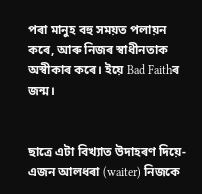পৰা মানুহ বহু সময়ত পলায়ন কৰে, আৰু নিজৰ স্বাধীনতাক অস্বীকাৰ কৰে। ইয়ে Bad Faithৰ জন্ম।


ছাত্রে এটা বিখ্যাত উদাহৰণ দিয়ে-এজন আলধৰা (waiter) নিজকে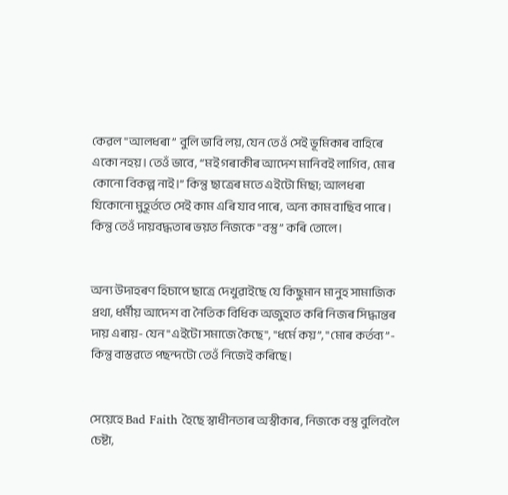কেৱল "আলধৰা” বুলি ভাবি লয়, যেন তেওঁ সেই ভূমিকাৰ বাহিৰে একো নহয়। তেওঁ ভাবে, “মই গৰাকীৰ আদেশ মানিবই লাগিব, মোৰ কোনো বিকল্প নাই।” কিন্তু ছাত্ৰেৰ মতে এইটো মিছা; আলধৰা যিকোনো মুহূৰ্ততে সেই কাম এৰি যাব পাৰে, অন্য কাম বাছিব পাৰে। কিন্তু তেওঁ দায়বদ্ধতাৰ ভয়ত নিজকে "বস্তু” কৰি তোলে।


অন্য উদাহৰণ হিচাপে ছাত্রে দেখুৱাইছে যে কিছুমান মানুহ সামাজিক প্রথা, ধর্মীয় আদেশ বা নৈতিক বিধিক অজুহাত কৰি নিজৰ সিদ্ধান্তৰ দায় এৰায়- যেন "এইটো সমাজে কৈছে", "ধর্মে কয়”, "মোৰ কৰ্তব্য”- কিন্তু বাস্তৱতে পছন্দটো তেওঁ নিজেই কৰিছে।


সেয়েহে Bad Faith হৈছে স্বাধীনতাৰ অস্বীকাৰ, নিজকে বস্তু বুলিবলৈ চেষ্টা,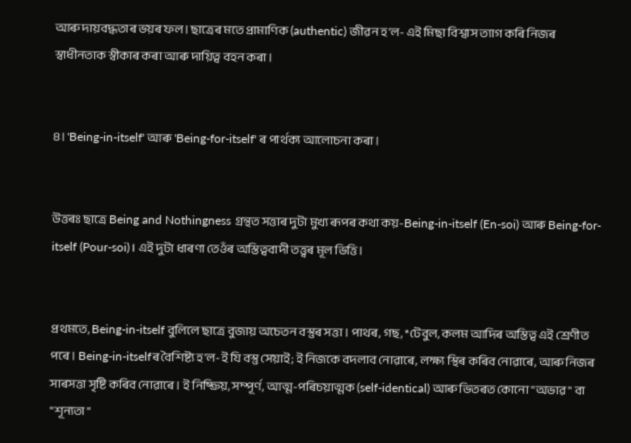আৰু দায়বদ্ধতাৰ ভয়ৰ ফল। ছাত্ৰেৰ মতে প্রামাণিক (authentic) জীৱন হ'ল- এই মিছা বিশ্বাস ত্যাগ কৰি নিজৰ স্বাধীনতাক স্বীকাৰ কৰা আৰু দায়িত্ব বহন কৰা।


৪। 'Being-in-itself' আৰু 'Being-for-itself' ৰ পাৰ্থক্য আলোচনা কৰা।


উত্তৰঃ ছাত্রে Being and Nothingness গ্ৰন্থত সত্তাৰ দুটা মুখ্য ৰূপৰ কথা কয়-Being-in-itself (En-soi) আৰু Being-for-itself (Pour-soi)। এই দুটা ধাৰণা তেওঁৰ অস্তিত্ববাদী তত্ত্বৰ মূল ভিত্তি।


প্রথমতে, Being-in-itself বুলিলে ছাত্রে বুজায় অচেতন বস্তুৰ সত্তা। পাথৰ, গছ, *টেবুল, কলম আদিৰ অস্তিত্ব এই শ্ৰেণীত পৰে। Being-in-itselfৰ বৈশিষ্ট্য হ'ল-ই যি বস্তু সেয়াই; ই নিজকে বদলাব নোৱাৰে, লক্ষ্য স্থিৰ কৰিব নোৱাৰে, আৰু নিজৰ সাৰসত্তা সৃষ্টি কৰিব নোৱাৰে। ই নিষ্ক্রিয়, সম্পূৰ্ণ, আত্ম-পৰিচয়াত্মক (self-identical) আৰু ভিতৰত কোনো "অভাৱ" বা "শূন্যতা”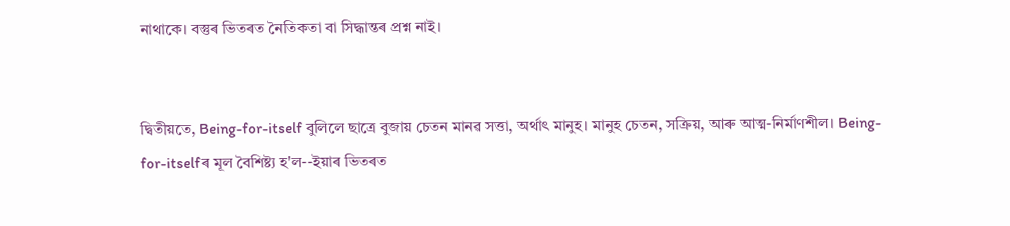নাথাকে। বস্তুৰ ভিতৰত নৈতিকতা বা সিদ্ধান্তৰ প্ৰশ্ন নাই।


দ্বিতীয়তে, Being-for-itself বুলিলে ছাত্রে বুজায় চেতন মানৱ সত্তা, অর্থাৎ মানুহ। মানুহ চেতন, সক্রিয়, আৰু আত্ম-নিৰ্মাণশীল। Being-for-itselfৰ মূল বৈশিষ্ট্য হ'ল--ইয়াৰ ভিতৰত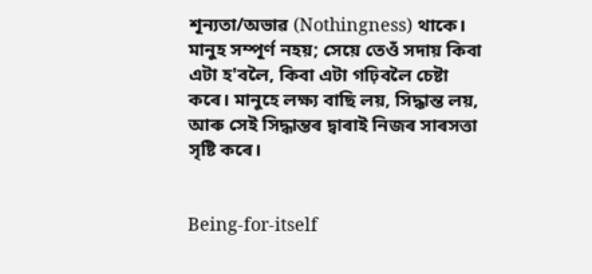শূন্যতা/অভাৱ (Nothingness) থাকে। মানুহ সম্পূর্ণ নহয়; সেয়ে তেওঁ সদায় কিবা এটা হ'বলৈ, কিবা এটা গঢ়িবলৈ চেষ্টা কৰে। মানুহে লক্ষ্য বাছি লয়, সিদ্ধান্ত লয়, আৰু সেই সিদ্ধান্তৰ দ্বাৰাই নিজৰ সাৰসত্তা সৃষ্টি কৰে।


Being-for-itself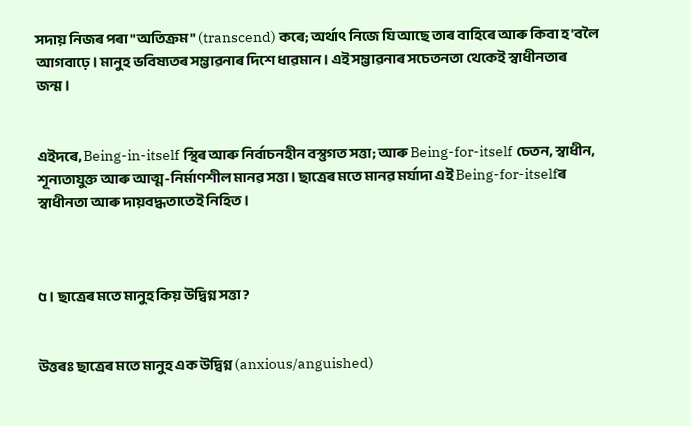সদায় নিজৰ পৰা "অতিক্রম" (transcend) কৰে; অৰ্থাৎ নিজে যি আছে তাৰ বাহিৰে আৰু কিবা হ'বলৈ আগবাঢ়ে। মানুহ ভবিষ্যতৰ সম্ভাৱনাৰ দিশে ধাৱমান। এই সম্ভাৱনাৰ সচেতনতা থেকেই স্বাধীনতাৰ জন্ম।


এইদৰে, Being-in-itself স্থিৰ আৰু নিৰ্বাচনহীন বস্তুগত সত্তা; আৰু Being-for-itself চেতন, স্বাধীন, শূন্যতাযুক্ত আৰু আত্ম-নির্মাণশীল মানৱ সত্তা। ছাত্ৰেৰ মতে মানৱ মর্যাদা এই Being-for-itselfৰ স্বাধীনতা আৰু দায়বদ্ধতাতেই নিহিত।



৫। ছাত্ৰেৰ মতে মানুহ কিয় উদ্বিগ্ন সত্তা?


উত্তৰঃ ছাত্ৰেৰ মতে মানুহ এক উদ্বিগ্ন (anxious/anguished)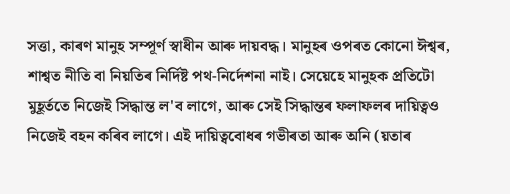সত্তা, কাৰণ মানুহ সম্পূর্ণ স্বাধীন আৰু দায়বদ্ধ। মানুহৰ ওপৰত কোনো ঈশ্বৰ, শাশ্বত নীতি বা নিয়তিৰ নির্দিষ্ট পথ-নির্দেশনা নাই। সেয়েহে মানুহক প্রতিটো মুহূর্ততে নিজেই সিদ্ধান্ত ল'ব লাগে, আৰু সেই সিদ্ধান্তৰ ফলাফলৰ দায়িত্বও নিজেই বহন কৰিব লাগে। এই দায়িত্ববোধৰ গভীৰতা আৰু অনি (য়তাৰ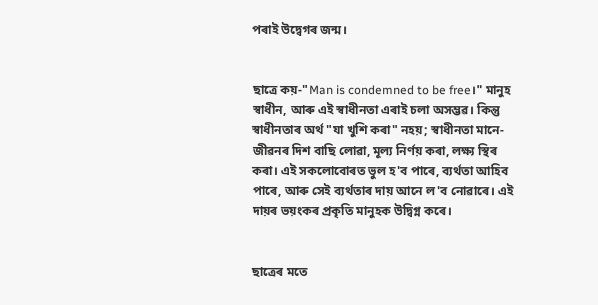পৰাই উদ্বেগৰ জন্ম।


ছাত্রে কয়-"Man is condemned to be free।" মানুহ স্বাধীন, আৰু এই স্বাধীনতা এৰাই চলা অসম্ভৱ। কিন্তু স্বাধীনতাৰ অৰ্থ "যা খুশি কৰা" নহয়; স্বাধীনতা মানে-জীৱনৰ দিশ বাছি লোৱা, মূল্য নিৰ্ণয় কৰা, লক্ষ্য স্থিৰ কৰা। এই সকলোবোৰত ভুল হ'ব পাৰে, ব্যৰ্থতা আহিব পাৰে, আৰু সেই ব্যৰ্থতাৰ দায় আনে ল'ব নোৱাৰে। এই দায়ৰ ভয়ংকৰ প্রকৃতি মানুহক উদ্বিগ্ন কৰে।


ছাত্ৰেৰ মতে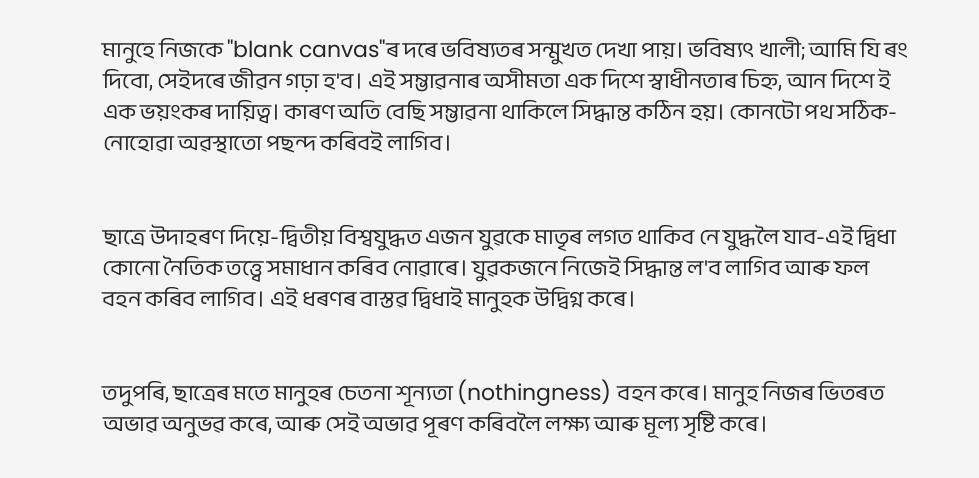মানুহে নিজকে "blank canvas"ৰ দৰে ভবিষ্যতৰ সন্মুখত দেখা পায়। ভবিষ্যৎ খালী; আমি যি ৰং দিবো, সেইদৰে জীৱন গঢ়া হ'ব। এই সম্ভাৱনাৰ অসীমতা এক দিশে স্বাধীনতাৰ চিহ্ন, আন দিশে ই এক ভয়ংকৰ দায়িত্ব। কাৰণ অতি বেছি সম্ভাৱনা থাকিলে সিদ্ধান্ত কঠিন হয়। কোনটো পথ সঠিক- নোহোৱা অৱস্থাতো পছন্দ কৰিবই লাগিব।


ছাত্ৰে উদাহৰণ দিয়ে-দ্বিতীয় বিশ্বযুদ্ধত এজন যুৱকে মাতৃৰ লগত থাকিব নে যুদ্ধলৈ যাব-এই দ্বিধা কোনো নৈতিক তত্ত্বে সমাধান কৰিব নোৱাৰে। যুৱকজনে নিজেই সিদ্ধান্ত ল'ব লাগিব আৰু ফল বহন কৰিব লাগিব। এই ধৰণৰ বাস্তৱ দ্বিধাই মানুহক উদ্বিগ্ন কৰে।


তদুপৰি, ছাত্ৰেৰ মতে মানুহৰ চেতনা শূন্যতা (nothingness) বহন কৰে। মানুহ নিজৰ ভিতৰত অভাৱ অনুভৱ কৰে, আৰু সেই অভাৱ পূৰণ কৰিবলৈ লক্ষ্য আৰু মূল্য সৃষ্টি কৰে।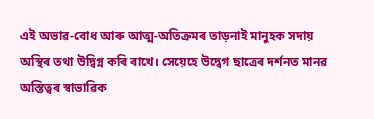এই অভাৱ-বোধ আৰু আত্ম-অতিক্ৰমৰ তাড়নাই মানুহক সদায় অস্থিৰ তথা উদ্বিগ্ন কৰি ৰাখে। সেয়েহে উদ্বেগ ছাত্ৰেৰ দৰ্শনত মানৱ অস্তিত্বৰ স্বাভাৱিক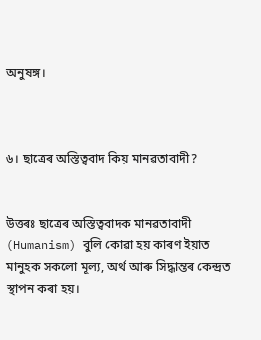অনুষঙ্গ।



৬। ছাত্ৰেৰ অস্তিত্ববাদ কিয় মানৱতাবাদী?


উত্তৰঃ ছাত্ৰেৰ অস্তিত্ববাদক মানৱতাবাদী (Humanism) বুলি কোৱা হয় কাৰণ ইয়াত মানুহক সকলো মূল্য, অৰ্থ আৰু সিদ্ধান্তৰ কেন্দ্ৰত স্থাপন কৰা হয়।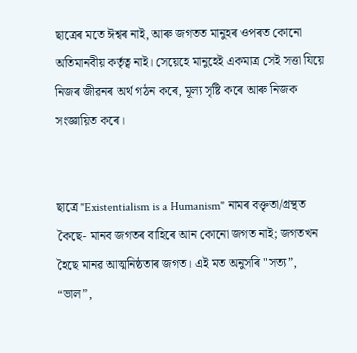ছাত্ৰেৰ মতে ঈশ্বৰ নাই, আৰু জগতত মানুহৰ ওপৰত কোনো অতিমানবীয় কর্তৃত্ব নাই। সেয়েহে মানুহেই একমাত্র সেই সত্তা যিয়ে নিজৰ জীৱনৰ অৰ্থ গঠন কৰে, মূল্য সৃষ্টি কৰে আৰু নিজক সংজ্ঞায়িত কৰে।


ছাত্রে "Existentialism is a Humanism" নামৰ বক্তৃতা/গ্ৰন্থত কৈছে- মানব জগতৰ বাহিৰে আন কোনো জগত নাই; জগতখন হৈছে মানৱ আত্মনিষ্ঠতাৰ জগত। এই মত অনুসৰি "সত্য”, “ভাল”,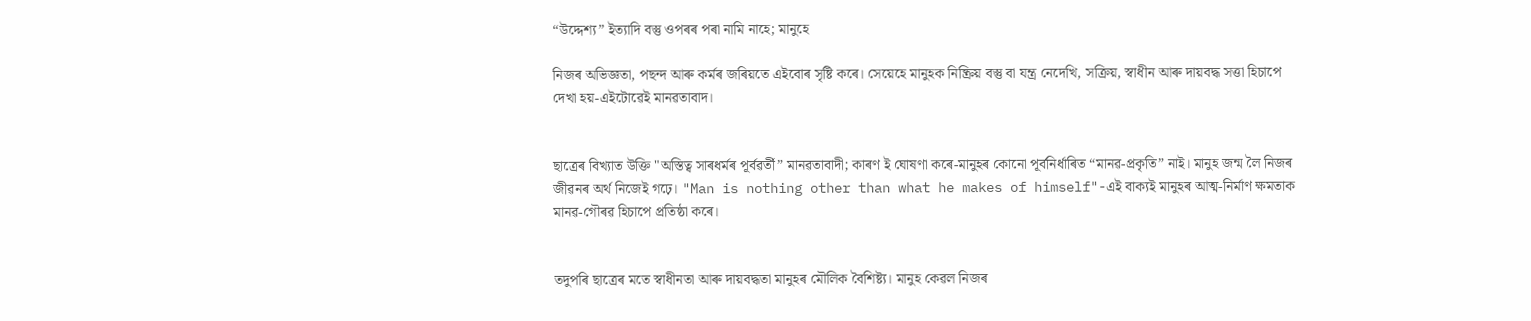“উদ্দেশ্য” ইত্যাদি বস্তু ওপৰৰ পৰা নামি নাহে; মানুহে

নিজৰ অভিজ্ঞতা, পছন্দ আৰু কৰ্মৰ জৰিয়তে এইবোৰ সৃষ্টি কৰে। সেয়েহে মানুহক নিষ্ক্রিয় বস্তু বা যন্ত্র নেদেখি, সক্রিয়, স্বাধীন আৰু দায়বদ্ধ সত্তা হিচাপে দেখা হয়-এইটোৱেই মানৱতাবাদ।


ছাত্ৰেৰ বিখ্যাত উক্তি "অস্তিত্ব সাৰধৰ্মৰ পূৰ্বৱৰ্তী” মানৱতাবাদী; কাৰণ ই ঘোষণা কৰে-মানুহৰ কোনো পূৰ্বনিৰ্ধাৰিত “মানৱ-প্ৰকৃতি” নাই। মানুহ জন্ম লৈ নিজৰ জীৱনৰ অর্থ নিজেই গঢ়ে। "Man is nothing other than what he makes of himself"-এই বাক্যই মানুহৰ আত্ম-নিৰ্মাণ ক্ষমতাক মানৱ-গৌৰৱ হিচাপে প্রতিষ্ঠা কৰে।


তদুপৰি ছাত্ৰেৰ মতে স্বাধীনতা আৰু দায়বদ্ধতা মানুহৰ মৌলিক বৈশিষ্ট্য। মানুহ কেৱল নিজৰ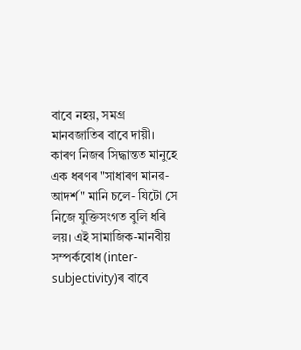বাবে নহয়, সমগ্র মানবজাতিৰ বাবে দায়ী। কাৰণ নিজৰ সিদ্ধান্তত মানুহে এক ধৰণৰ "সাধাৰণ মানৱ-আদর্শ" মানি চলে- যিটো সে নিজে যুক্তিসংগত বুলি ধৰি লয়। এই সামাজিক-মানবীয় সম্পর্কবোধ (inter-subjectivity)ৰ বাবে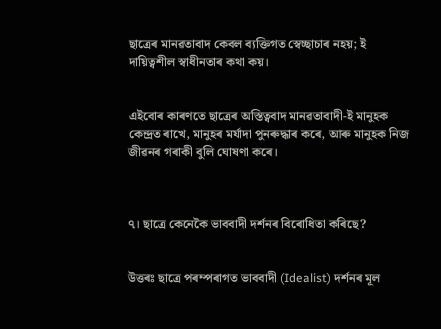ছাত্ৰেৰ মানৱতাবাদ কেবল ব্যক্তিগত স্বেচ্ছাচাৰ নহয়; ই দায়িত্বশীল স্বাধীনতাৰ কথা কয়।


এইবোৰ কাৰণতে ছাত্ৰেৰ অস্তিত্ববাদ মানৱতাবাদী-ই মানুহক কেন্দ্ৰত ৰাখে, মানুহৰ মর্যাদা পুনৰুদ্ধাৰ কৰে, আৰু মানুহক নিজ জীৱনৰ গৰাকী বুলি ঘোষণা কৰে।



৭। ছাত্রে কেনেকৈ ভাববাদী দৰ্শনৰ বিৰোধিতা কৰিছে?


উত্তৰঃ ছাত্ৰে পৰম্পৰাগত ভাববাদী (Idealist) দৰ্শনৰ মূল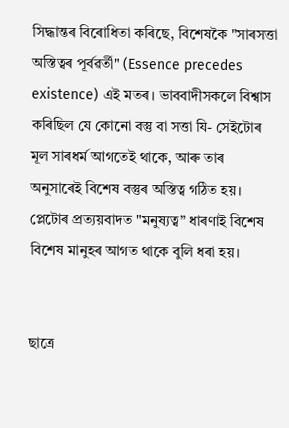সিদ্ধান্তৰ বিৰোধিতা কৰিছে, বিশেষকৈ "সাৰসত্তা অস্তিত্বৰ পূৰ্বৱৰ্তী" (Essence precedes existence) এই মতৰ। ভাববাদীসকলে বিশ্বাস কৰিছিল যে কোনো বস্তু বা সত্তা যি- সেইটোৰ মূল সাৰধৰ্ম আগতেই থাকে, আৰু তাৰ অনুসাৰেই বিশেষ বস্তুৰ অস্তিত্ব গঠিত হয়। প্লেটোৰ প্রত্যয়বাদত "মনুষ্যত্ব” ধাৰণাই বিশেষ বিশেষ মানুহৰ আগত থাকে বুলি ধৰা হয়।


ছাত্রে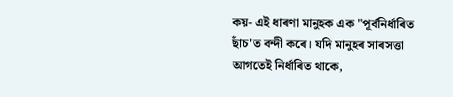কয়- এই ধাৰণা মানুহক এক "পূর্বনির্ধাৰিত ছাঁচ'ত বন্দী কৰে। যদি মানুহৰ সাৰসত্তা আগতেই নিৰ্ধাৰিত থাকে,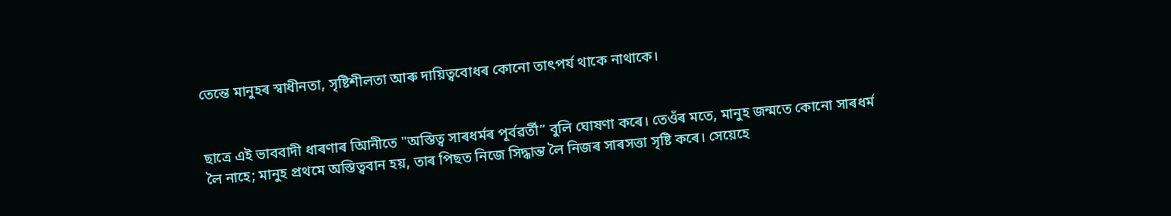তেন্তে মানুহৰ স্বাধীনতা, সৃষ্টিশীলতা আৰু দায়িত্ববোধৰ কোনো তাৎপর্য থাকে নাথাকে।


ছাত্রে এই ভাববাদী ধাৰণাৰ আিনীতে "অস্তিত্ব সাৰধৰ্মৰ পূৰ্বৱৰ্তী” বুলি ঘোষণা কৰে। তেওঁৰ মতে, মানুহ জন্মতে কোনো সাৰধৰ্ম লৈ নাহে; মানুহ প্রথমে অস্তিত্ববান হয়, তাৰ পিছত নিজে সিদ্ধান্ত লৈ নিজৰ সাৰসত্তা সৃষ্টি কৰে। সেয়েহে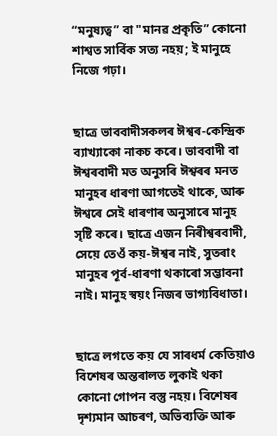“মনুষ্যত্ব” বা "মানৱ প্রকৃতি” কোনো শাশ্বত সার্বিক সত্য নহয়; ই মানুহে নিজে গঢ়া।


ছাত্রে ভাববাদীসকলৰ ঈশ্বৰ-কেন্দ্ৰিক ব্যাখ্যাকো নাকচ কৰে। ভাববাদী বা ঈশ্বৰবাদী মত অনুসৰি ঈশ্বৰৰ মনত মানুহৰ ধাৰণা আগতেই থাকে, আৰু ঈশ্বৰে সেই ধাৰণাৰ অনুসাৰে মানুহ সৃষ্টি কৰে। ছাত্ৰে এজন নিৰীশ্বৰবাদী, সেয়ে তেওঁ কয়-ঈশ্বৰ নাই, সুতৰাং মানুহৰ পূৰ্ব-ধাৰণা থকাৰো সম্ভাবনা নাই। মানুহ স্বয়ং নিজৰ ভাগ্যবিধাতা।


ছাত্রে লগতে কয় যে সাৰধৰ্ম কেতিয়াও বিশেষৰ অন্তৰালত লুকাই থকা কোনো গোপন বস্তু নহয়। বিশেষৰ দৃশ্যমান আচৰণ, অভিব্যক্তি আৰু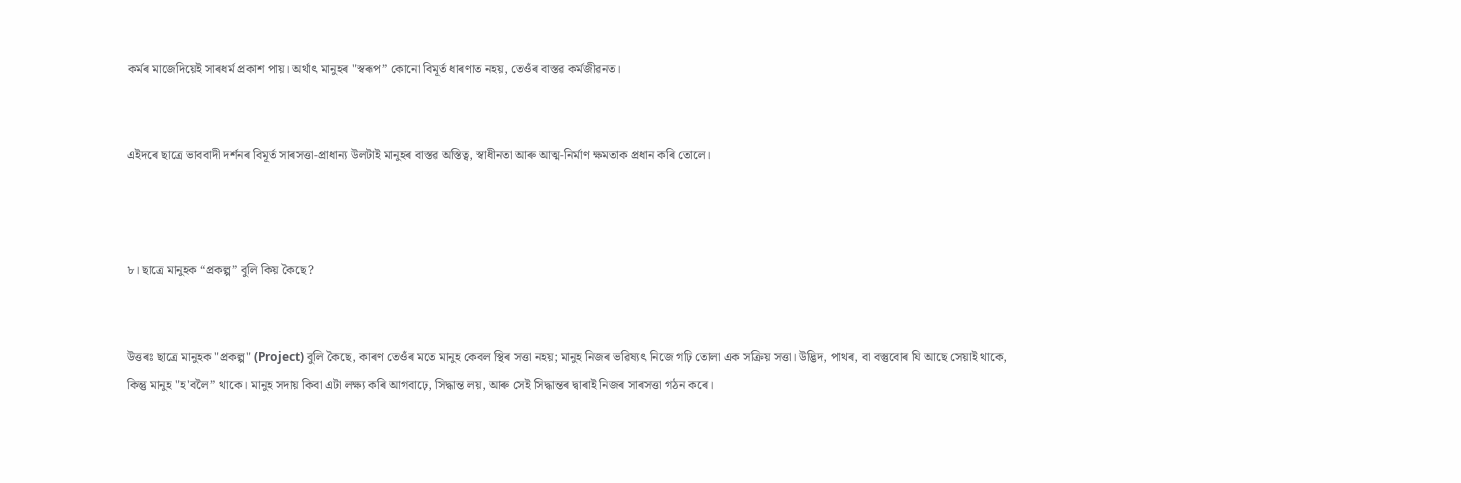কৰ্মৰ মাজেদিয়েই সাৰধৰ্ম প্রকাশ পায়। অৰ্থাৎ মানুহৰ "স্বৰূপ” কোনো বিমূর্ত ধাৰণাত নহয়, তেওঁৰ বাস্তৱ কর্মজীৱনত।


এইদৰে ছাত্ৰে ভাববাদী দৰ্শনৰ বিমূর্ত সাৰসত্তা-প্রাধান্য উলটাই মানুহৰ বাস্তৱ অস্তিত্ব, স্বাধীনতা আৰু আত্ম-নিৰ্মাণ ক্ষমতাক প্রধান কৰি তোলে।



৮। ছাত্রে মানুহক “প্রকল্প” বুলি কিয় কৈছে?


উত্তৰঃ ছাত্ৰে মানুহক "প্রকল্প" (Project) বুলি কৈছে, কাৰণ তেওঁৰ মতে মানুহ কেবল স্থিৰ সত্তা নহয়; মানুহ নিজৰ ভৱিষ্যৎ নিজে গঢ়ি তোলা এক সক্রিয় সত্তা। উদ্ভিদ, পাথৰ, বা বস্তুবোৰ যি আছে সেয়াই থাকে, কিন্তু মানুহ "হ'বলৈ” থাকে। মানুহ সদায় কিবা এটা লক্ষ্য কৰি আগবাঢ়ে, সিদ্ধান্ত লয়, আৰু সেই সিদ্ধান্তৰ দ্বাৰাই নিজৰ সাৰসত্তা গঠন কৰে।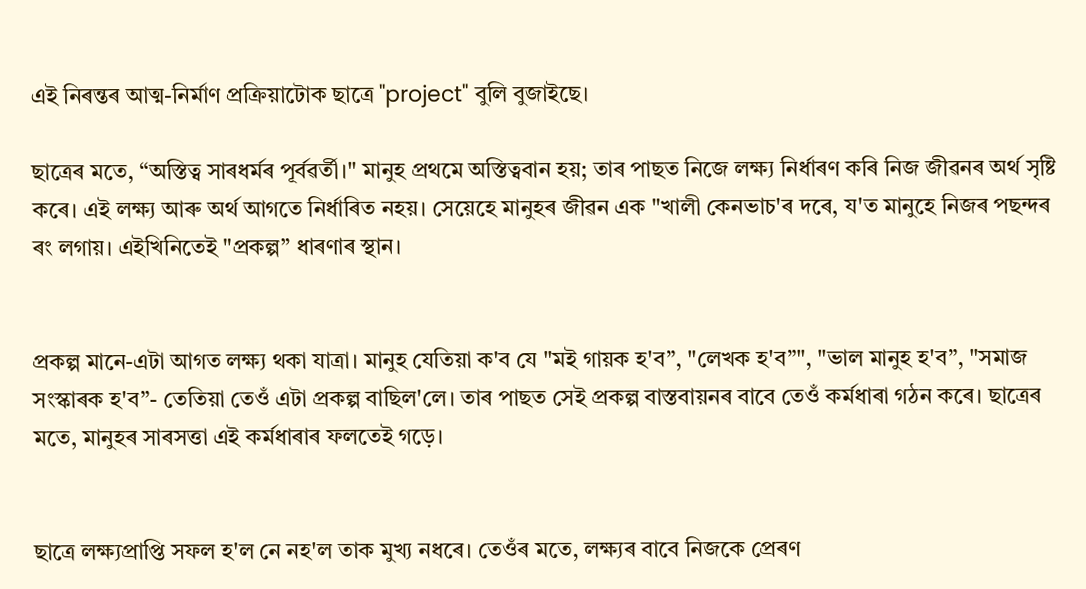এই নিৰন্তৰ আত্ম-নিৰ্মাণ প্ৰক্ৰিয়াটোক ছাত্রে "project" বুলি বুজাইছে।

ছাত্ৰেৰ মতে, “অস্তিত্ব সাৰধৰ্মৰ পূৰ্বৱৰ্তী।" মানুহ প্রথমে অস্তিত্ববান হয়; তাৰ পাছত নিজে লক্ষ্য নির্ধাৰণ কৰি নিজ জীৱনৰ অৰ্থ সৃষ্টি কৰে। এই লক্ষ্য আৰু অৰ্থ আগতে নির্ধাৰিত নহয়। সেয়েহে মানুহৰ জীৱন এক "খালী কেনভাচ'ৰ দৰে, য'ত মানুহে নিজৰ পছন্দৰ ৰং লগায়। এইখিনিতেই "প্রকল্প” ধাৰণাৰ স্থান।


প্রকল্প মানে-এটা আগত লক্ষ্য থকা যাত্রা। মানুহ যেতিয়া ক'ব যে "মই গায়ক হ'ব”, "লেখক হ'ব”", "ভাল মানুহ হ'ব”, "সমাজ সংস্কাৰক হ'ব”- তেতিয়া তেওঁ এটা প্রকল্প বাছিল'লে। তাৰ পাছত সেই প্রকল্প বাস্তবায়নৰ বাবে তেওঁ কর্মধাৰা গঠন কৰে। ছাত্ৰেৰ মতে, মানুহৰ সাৰসত্তা এই কর্মধাৰাৰ ফলতেই গড়ে।


ছাত্রে লক্ষ্যপ্রাপ্তি সফল হ'ল নে নহ'ল তাক মুখ্য নধৰে। তেওঁৰ মতে, লক্ষ্যৰ বাবে নিজকে প্ৰেৰণ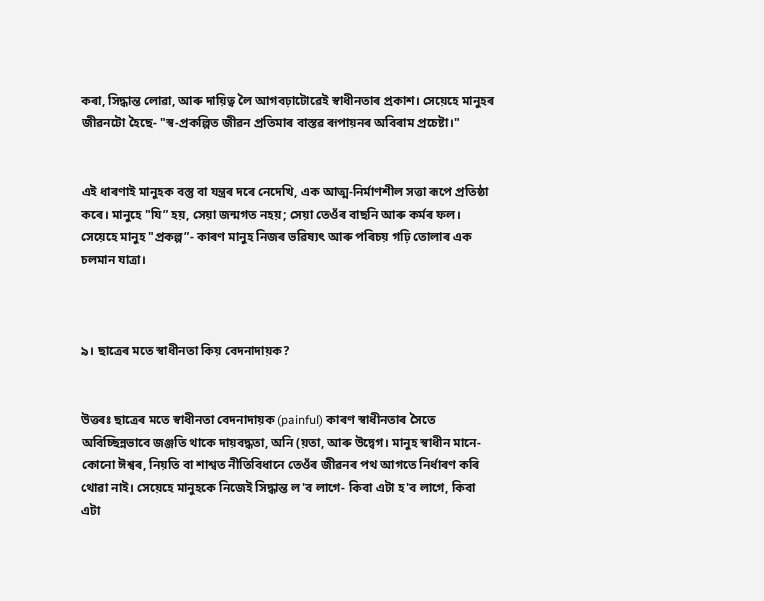কৰা, সিদ্ধান্ত লোৱা, আৰু দায়িত্ব লৈ আগবঢ়াটোৱেই স্বাধীনতাৰ প্ৰকাশ। সেয়েহে মানুহৰ জীৱনটো হৈছে- "স্ব-প্রকল্পিত জীৱন প্রতিমাৰ বাস্তৱ ৰূপায়নৰ অবিৰাম প্রচেষ্টা।"


এই ধাৰণাই মানুহক বস্তু বা যন্ত্ৰৰ দৰে নেদেখি, এক আত্ম-নির্মাণশীল সত্তা ৰূপে প্রতিষ্ঠা কৰে। মানুহে "যি” হয়, সেয়া জন্মগত নহয়; সেয়া তেওঁৰ বাছনি আৰু কৰ্মৰ ফল। সেয়েহে মানুহ "প্রকল্প”- কাৰণ মানুহ নিজৰ ভৱিষ্যৎ আৰু পৰিচয় গঢ়ি তোলাৰ এক চলমান যাত্রা।



৯। ছাত্ৰেৰ মতে স্বাধীনতা কিয় বেদনাদায়ক?


উত্তৰঃ ছাত্ৰেৰ মতে স্বাধীনতা বেদনাদায়ক (painful) কাৰণ স্বাধীনতাৰ সৈতে অবিচ্ছিন্নভাবে জঞ্জতি থাকে দায়বদ্ধতা, অনি (য়তা, আৰু উদ্বেগ। মানুহ স্বাধীন মানে-কোনো ঈশ্বৰ, নিয়তি বা শাশ্বত নীতিবিধানে তেওঁৰ জীৱনৰ পথ আগতে নিৰ্ধাৰণ কৰি থোৱা নাই। সেয়েহে মানুহকে নিজেই সিদ্ধান্ত ল'ব লাগে- কিবা এটা হ'ব লাগে, কিবা এটা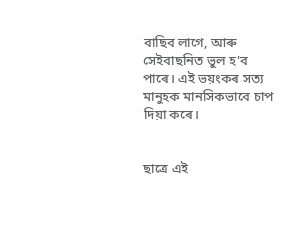বাছিব লাগে, আৰু সেইবাছনিত ভুল হ'ব পাৰে। এই ভয়ংকৰ সত্য মানুহক মানসিকভাবে চাপ দিয়া কৰে।


ছাত্রে এই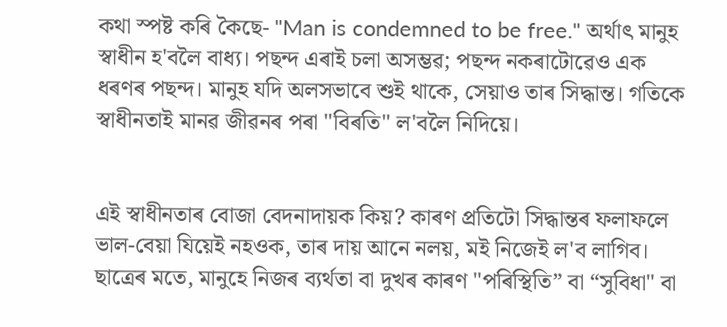কথা স্পষ্ট কৰি কৈছে- "Man is condemned to be free." অর্থাৎ মানুহ স্বাধীন হ'বলৈ বাধ্য। পছন্দ এৰাই চলা অসম্ভৱ; পছন্দ নকৰাটোৱেও এক ধৰণৰ পছন্দ। মানুহ যদি অলসভাবে শুই থাকে, সেয়াও তাৰ সিদ্ধান্ত। গতিকে স্বাধীনতাই মানৱ জীৱনৰ পৰা "বিৰতি" ল'বলৈ নিদিয়ে।


এই স্বাধীনতাৰ বোজা বেদনাদায়ক কিয়? কাৰণ প্ৰতিটো সিদ্ধান্তৰ ফলাফলে ভাল-বেয়া যিয়েই নহওক, তাৰ দায় আনে নলয়, মই নিজেই ল'ব লাগিব। ছাত্ৰেৰ মতে, মানুহে নিজৰ ব্যৰ্থতা বা দুখৰ কাৰণ "পৰিস্থিতি” বা “সুবিধা" বা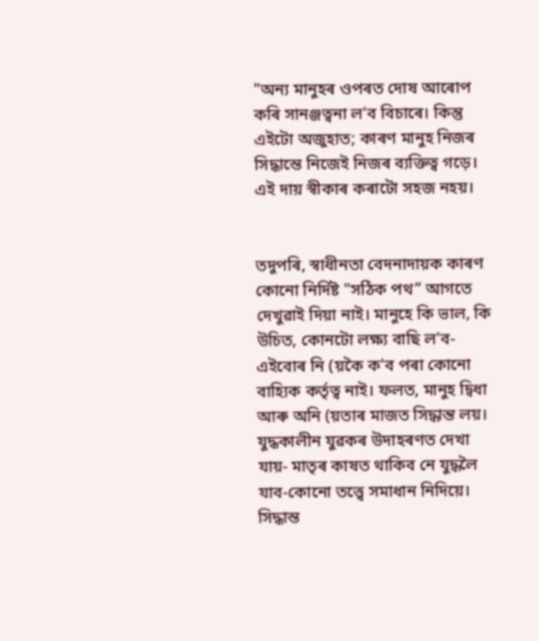"অন্য মানুহৰ ওপৰত দোষ আৰোপ কৰি সানঞ্জত্বনা ল'ব বিচাৰে। কিন্তু এইটো অজুহাত; কাৰণ মানুহ নিজৰ সিদ্ধান্তে নিজেই নিজৰ ব্যক্তিত্ব গড়ে। এই দায় স্বীকাৰ কৰাটো সহজ নহয়।


তদুপৰি, স্বাধীনতা বেদনাদায়ক কাৰণ কোনো নির্দিষ্ট "সঠিক পথ” আগতে দেখুৱাই দিয়া নাই। মানুহে কি ভাল, কি উচিত, কোনটো লক্ষ্য বাছি ল'ব-এইবোৰ নি (য়কৈ ক'ব পৰা কোনো বাহ্যিক কর্তৃত্ব নাই। ফলত, মানুহ দ্বিধা আৰু অনি (য়তাৰ মাজত সিদ্ধান্ত লয়। যুদ্ধকালীন যুৱকৰ উদাহৰণত দেখা যায়- মাতৃৰ কাষত থাকিব নে যুদ্ধলৈ যাব-কোনো তত্ত্বে সমাধান নিদিয়ে। সিদ্ধান্ত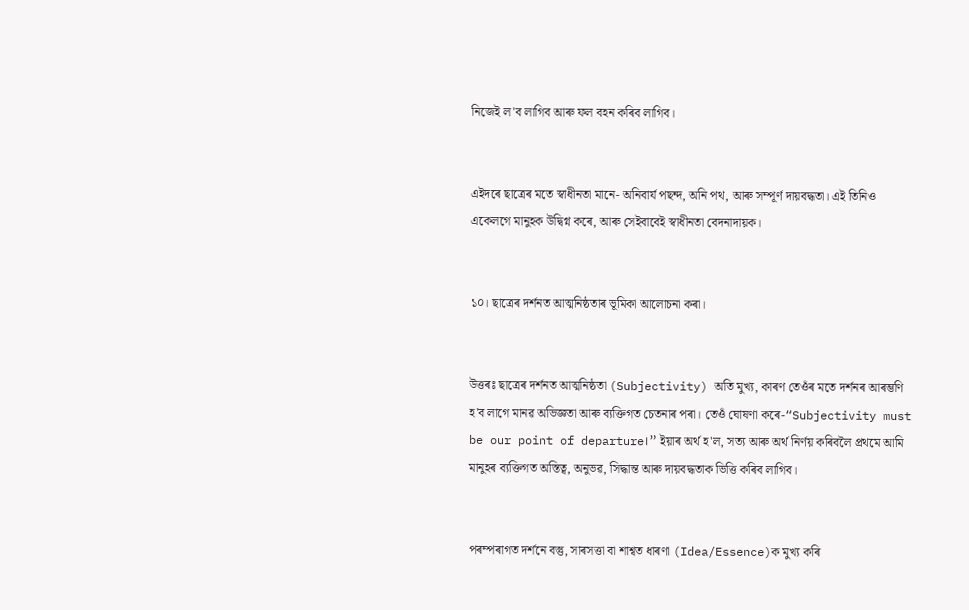নিজেই ল'ব লাগিব আৰু ফল বহন কৰিব লাগিব।


এইদৰে ছাত্ৰেৰ মতে স্বাধীনতা মানে- অনিবার্য পছন্দ, অনি পথ, আৰু সম্পূৰ্ণ দায়বদ্ধতা। এই তিনিও একেলগে মানুহক উদ্বিগ্ন কৰে, আৰু সেইবাবেই স্বাধীনতা বেদনাদায়ক।


১০। ছাত্ৰেৰ দৰ্শনত আত্মনিষ্ঠতাৰ ভূমিকা আলোচনা কৰা।


উত্তৰঃ ছাত্ৰেৰ দৰ্শনত আত্মনিষ্ঠতা (Subjectivity) অতি মুখ্য, কাৰণ তেওঁৰ মতে দৰ্শনৰ আৰম্ভণি হ'ব লাগে মানৱ অভিজ্ঞতা আৰু ব্যক্তিগত চেতনাৰ পৰা। তেওঁ ঘোষণা কৰে-“Subjectivity must be our point of departure।” ইয়াৰ অৰ্থ হ'ল, সত্য আৰু অৰ্থ নিৰ্ণয় কৰিবলৈ প্ৰথমে আমি মানুহৰ ব্যক্তিগত অস্তিত্ব, অনুভৱ, সিদ্ধান্ত আৰু দায়বদ্ধতাক ভিত্তি কৰিব লাগিব।


পৰম্পৰাগত দর্শনে বস্তু, সাৰসত্তা বা শাশ্বত ধাৰণা (Idea/Essence)ক মুখ্য কৰি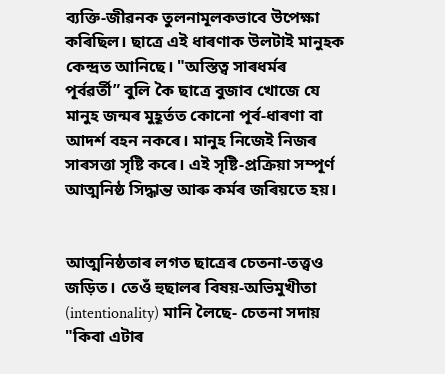ব্যক্তি-জীৱনক তুলনামূলকভাবে উপেক্ষা কৰিছিল। ছাত্রে এই ধাৰণাক উলটাই মানুহক কেন্দ্রত আনিছে। "অস্তিত্ব সাৰধৰ্মৰ পূৰ্বৱৰ্তী” বুলি কৈ ছাত্রে বুজাব খোজে যে মানুহ জন্মৰ মুহূৰ্তত কোনো পূৰ্ব-ধাৰণা বা আদর্শ বহন নকৰে। মানুহ নিজেই নিজৰ সাৰসত্তা সৃষ্টি কৰে। এই সৃষ্টি-প্রক্রিয়া সম্পূর্ণ আত্মনিষ্ঠ সিদ্ধান্ত আৰু কৰ্মৰ জৰিয়তে হয়।


আত্মনিষ্ঠতাৰ লগত ছাত্ৰেৰ চেতনা-তত্ত্বও জড়িত। তেওঁ হুছালৰ বিষয়-অভিমুখীতা (intentionality) মানি লৈছে- চেতনা সদায় "কিবা এটাৰ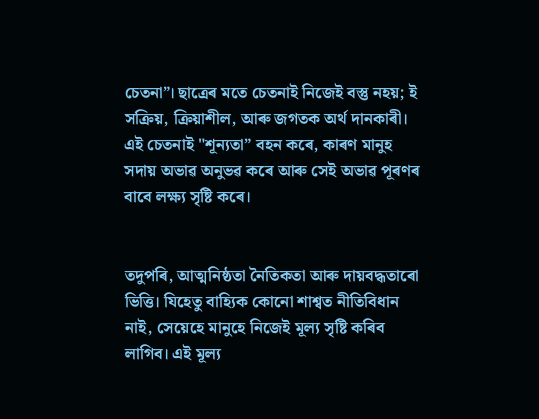চেতনা”। ছাত্ৰেৰ মতে চেতনাই নিজেই বস্তু নহয়; ই সক্রিয়, ক্রিয়াশীল, আৰু জগতক অর্থ দানকাৰী। এই চেতনাই "শূন্যতা” বহন কৰে, কাৰণ মানুহ সদায় অভাৱ অনুভৱ কৰে আৰু সেই অভাৱ পূৰণৰ বাবে লক্ষ্য সৃষ্টি কৰে।


তদুপৰি, আত্মনিষ্ঠতা নৈতিকতা আৰু দায়বদ্ধতাৰো ভিত্তি। যিহেতু বাহ্যিক কোনো শাশ্বত নীতিবিধান নাই, সেয়েহে মানুহে নিজেই মূল্য সৃষ্টি কৰিব লাগিব। এই মূল্য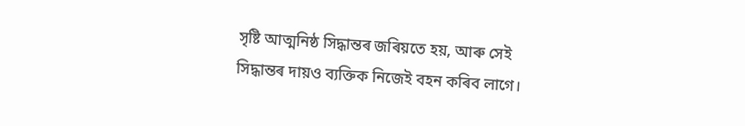সৃষ্টি আত্মনিষ্ঠ সিদ্ধান্তৰ জৰিয়তে হয়, আৰু সেই সিদ্ধান্তৰ দায়ও ব্যক্তিক নিজেই বহন কৰিব লাগে।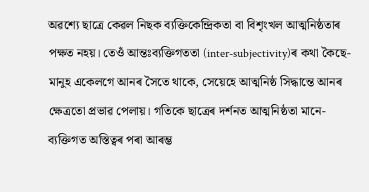অৱশ্যে ছাত্ৰে কেৱল নিছক ব্যক্তিকেন্দ্রিকতা বা বিশৃংখল আত্মনিষ্ঠতাৰ পক্ষত নহয়। তেওঁ আন্তঃব্যক্তিগততা (inter-subjectivity)ৰ কথা কৈছে- মানুহ একেলগে আনৰ সৈতে থাকে, সেয়েহে আত্মনিষ্ঠ সিদ্ধান্তে আনৰ ক্ষেত্ৰতো প্ৰভাৱ পেলায়। গতিকে ছাত্ৰেৰ দর্শনত আত্মনিষ্ঠতা মানে-ব্যক্তিগত অস্তিত্বৰ পৰা আৰম্ভ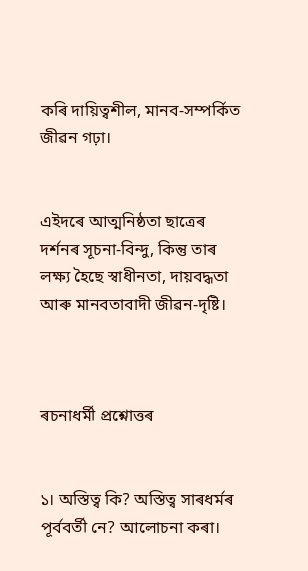কৰি দায়িত্বশীল, মানব-সম্পর্কিত জীৱন গঢ়া।


এইদৰে আত্মনিষ্ঠতা ছাত্ৰেৰ দৰ্শনৰ সূচনা-বিন্দু, কিন্তু তাৰ লক্ষ্য হৈছে স্বাধীনতা, দায়বদ্ধতা আৰু মানবতাবাদী জীৱন-দৃষ্টি।



ৰচনাধৰ্মী প্রশ্নোত্তৰ


১। অস্তিত্ব কি? অস্তিত্ব সাৰধৰ্মৰ পূৰ্ববর্তী নে? আলোচনা কৰা।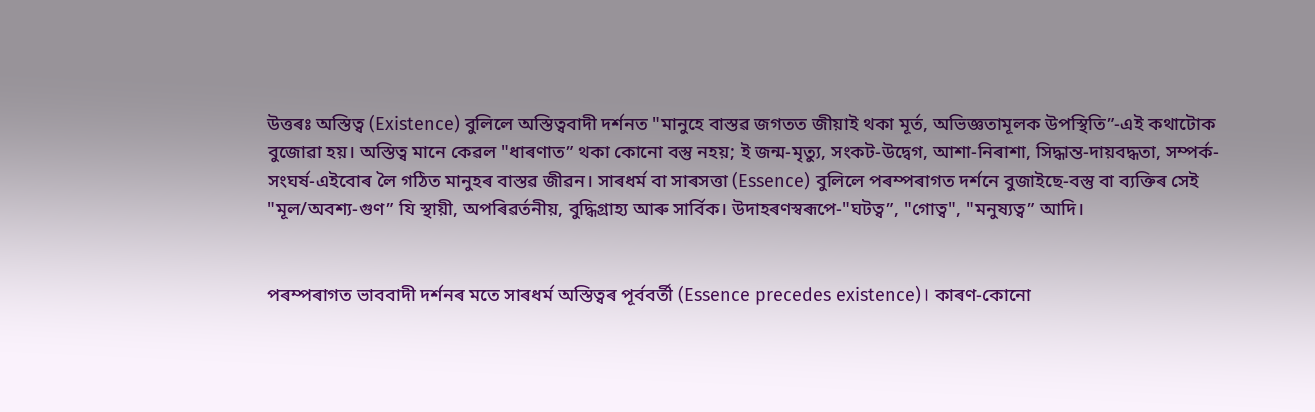উত্তৰঃ অস্তিত্ব (Existence) বুলিলে অস্তিত্ববাদী দর্শনত "মানুহে বাস্তৱ জগতত জীয়াই থকা মূর্ত, অভিজ্ঞতামূলক উপস্থিতি”-এই কথাটোক বুজোৱা হয়। অস্তিত্ব মানে কেৱল "ধাৰণাত” থকা কোনো বস্তু নহয়; ই জন্ম-মৃত্যু, সংকট-উদ্বেগ, আশা-নিৰাশা, সিদ্ধান্ত-দায়বদ্ধতা, সম্পৰ্ক-সংঘর্ষ-এইবোৰ লৈ গঠিত মানুহৰ বাস্তৱ জীৱন। সাৰধৰ্ম বা সাৰসত্তা (Essence) বুলিলে পৰম্পৰাগত দৰ্শনে বুজাইছে-বস্তু বা ব্যক্তিৰ সেই "মূল/অবশ্য-গুণ” যি স্থায়ী, অপৰিৱৰ্তনীয়, বুদ্ধিগ্রাহ্য আৰু সার্বিক। উদাহৰণস্বৰূপে-"ঘটত্ব”, "গোত্ব", "মনুষ্যত্ব” আদি।


পৰম্পৰাগত ভাববাদী দৰ্শনৰ মতে সাৰধৰ্ম অস্তিত্বৰ পূৰ্ববর্তী (Essence precedes existence)। কাৰণ-কোনো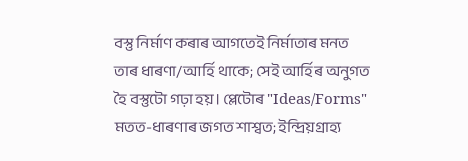বস্তু নিৰ্মাণ কৰাৰ আগতেই নিৰ্মাতাৰ মনত তাৰ ধাৰণা/আৰ্হি থাকে; সেই আৰ্হিৰ অনুগত হৈ বস্তুটো গঢ়া হয়। প্লেটোৰ "Ideas/Forms" মতত-ধাৰণাৰ জগত শাশ্বত; ইন্দ্ৰিয়গ্রাহ্য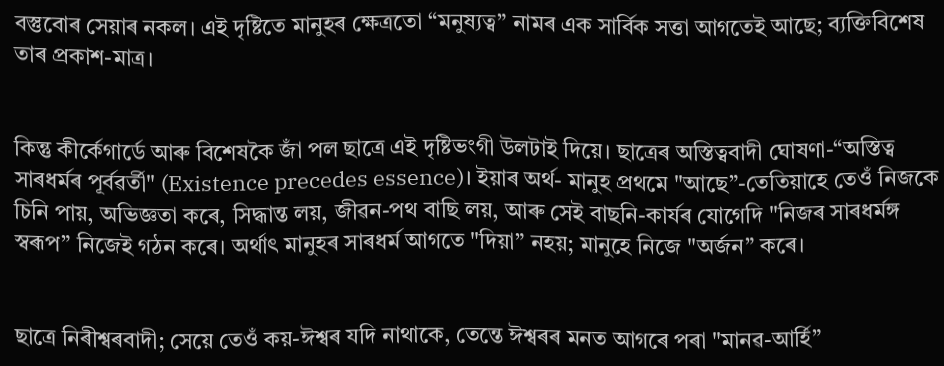বস্তুবোৰ সেয়াৰ নকল। এই দৃষ্টিতে মানুহৰ ক্ষেত্ৰতো “মনুষ্যত্ব” নামৰ এক সার্বিক সত্তা আগতেই আছে; ব্যক্তিবিশেষ তাৰ প্ৰকাশ-মাত্র।


কিন্তু কীর্কেগার্ডে আৰু বিশেষকৈ জাঁ পল ছাত্রে এই দৃষ্টিভংগী উলটাই দিয়ে। ছাত্ৰেৰ অস্তিত্ববাদী ঘোষণা-“অস্তিত্ব সাৰধৰ্মৰ পূৰ্বৱৰ্তী" (Existence precedes essence)। ইয়াৰ অৰ্থ- মানুহ প্রথমে "আছে”-তেতিয়াহে তেওঁ নিজকে চিনি পায়, অভিজ্ঞতা কৰে, সিদ্ধান্ত লয়, জীৱন-পথ বাছি লয়, আৰু সেই বাছনি-কাৰ্যৰ যোগেদি "নিজৰ সাৰধৰ্মঙ্গ স্বৰূপ” নিজেই গঠন কৰে। অৰ্থাৎ মানুহৰ সাৰধৰ্ম আগতে "দিয়া” নহয়; মানুহে নিজে "অৰ্জন” কৰে।


ছাত্ৰে নিৰীশ্বৰবাদী; সেয়ে তেওঁ কয়-ঈশ্বৰ যদি নাথাকে, তেন্তে ঈশ্বৰৰ মনত আগৰে পৰা "মানৱ-আৰ্হি”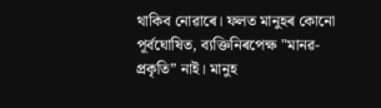থাকিব নোৱাৰে। ফলত মানুহৰ কোনো পূর্বঘোষিত, ব্যক্তিনিৰপেক্ষ "মানৱ-প্রকৃতি” নাই। মানুহ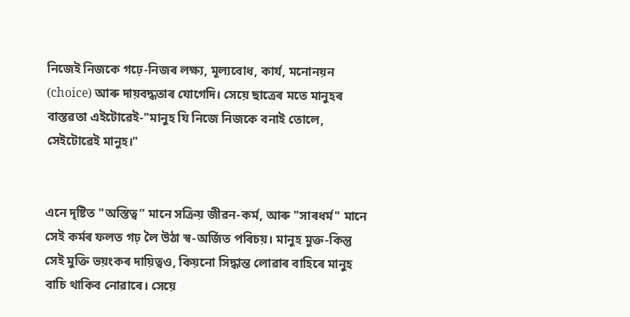নিজেই নিজকে গঢ়ে-নিজৰ লক্ষ্য, মূল্যবোধ, কার্য, মনোনয়ন (choice) আৰু দায়বদ্ধতাৰ যোগেদি। সেয়ে ছাত্ৰেৰ মতে মানুহৰ বাস্তৱতা এইটোৱেই-"মানুহ যি নিজে নিজকে বনাই তোলে, সেইটোৱেই মানুহ।"


এনে দৃষ্টিত "অস্তিত্ব” মানে সক্রিয় জীৱন-কর্ম, আৰু "সাৰধৰ্ম" মানে সেই কৰ্মৰ ফলত গঢ় লৈ উঠা স্ব-অর্জিত পৰিচয়। মানুহ মুক্ত-কিন্তু সেই মুক্তি ভয়ংকৰ দায়িত্বও, কিয়নো সিদ্ধান্ত লোৱাৰ বাহিৰে মানুহ বাচি থাকিব নোৱাৰে। সেয়ে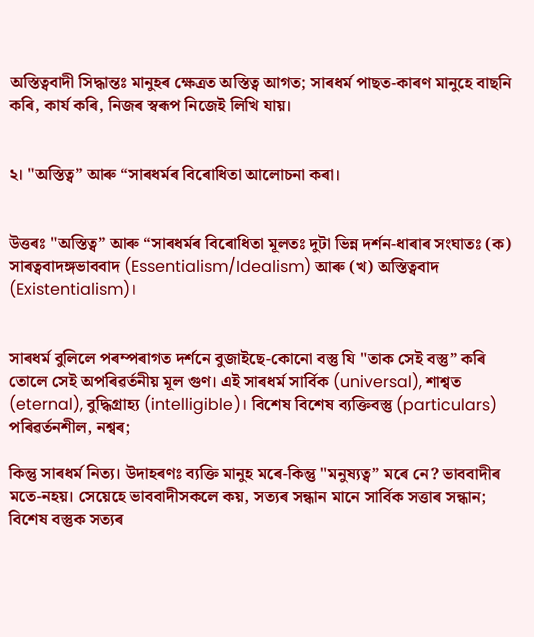অস্তিত্ববাদী সিদ্ধান্তঃ মানুহৰ ক্ষেত্ৰত অস্তিত্ব আগত; সাৰধৰ্ম পাছত-কাৰণ মানুহে বাছনি কৰি, কাৰ্য কৰি, নিজৰ স্বৰূপ নিজেই লিখি যায়।


২। "অস্তিত্ব” আৰু “সাৰধৰ্মৰ বিৰোধিতা আলোচনা কৰা।


উত্তৰঃ "অস্তিত্ব” আৰু “সাৰধৰ্মৰ বিৰোধিতা মূলতঃ দুটা ভিন্ন দৰ্শন-ধাৰাৰ সংঘাতঃ (ক) সাৰত্ববাদঙ্গভাববাদ (Essentialism/Idealism) আৰু (খ) অস্তিত্ববাদ (Existentialism)।


সাৰধৰ্ম বুলিলে পৰম্পৰাগত দর্শনে বুজাইছে-কোনো বস্তু যি "তাক সেই বস্তু” কৰি তোলে সেই অপৰিৱৰ্তনীয় মূল গুণ। এই সাৰধৰ্ম সার্বিক (universal), শাশ্বত (eternal), বুদ্ধিগ্রাহ্য (intelligible)। বিশেষ বিশেষ ব্যক্তিবস্তু (particulars) পৰিৱৰ্তনশীল, নশ্বৰ;

কিন্তু সাৰধৰ্ম নিত্য। উদাহৰণঃ ব্যক্তি মানুহ মৰে-কিন্তু "মনুষ্যত্ব” মৰে নে? ভাববাদীৰ মতে-নহয়। সেয়েহে ভাববাদীসকলে কয়, সত্যৰ সন্ধান মানে সার্বিক সত্তাৰ সন্ধান; বিশেষ বস্তুক সত্যৰ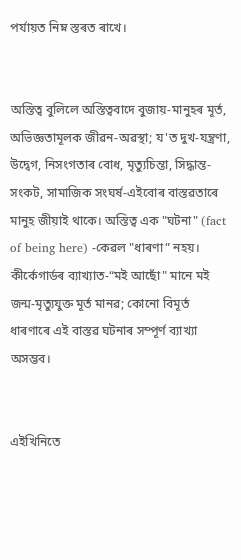পৰ্যায়ত নিম্ন স্তৰত ৰাখে।


অস্তিত্ব বুলিলে অস্তিত্ববাদে বুজায়-মানুহৰ মূৰ্ত, অভিজ্ঞতামূলক জীৱন-অৱস্থা; য'ত দুখ-যন্ত্রণা, উদ্বেগ, নিসংগতাৰ বোধ, মৃত্যুচিন্তা, সিদ্ধান্ত-সংকট, সামাজিক সংঘর্ষ-এইবোৰ বাস্তৱতাৰে মানুহ জীয়াই থাকে। অস্তিত্ব এক "ঘটনা" (fact of being here) -কেৱল "ধাৰণা” নহয়। কীৰ্কেগার্ডৰ ব্যাখ্যাত-“মই আছোঁ" মানে মই জন্ম-মৃত্যুযুক্ত মূর্ত মানৱ; কোনো বিমূর্ত ধাৰণাৰে এই বাস্তৱ ঘটনাৰ সম্পূর্ণ ব্যাখ্যা অসম্ভব।


এইখিনিতে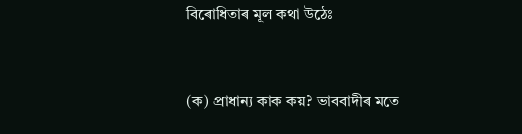বিৰোধিতাৰ মূল কথা উঠেঃ


(ক) প্রাধান্য কাক কয়? ভাববাদীৰ মতে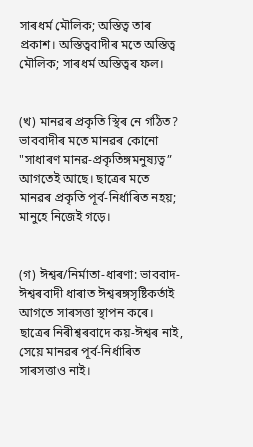সাৰধৰ্ম মৌলিক; অস্তিত্ব তাৰ প্ৰকাশ। অস্তিত্ববাদীৰ মতে অস্তিত্ব মৌলিক; সাৰধৰ্ম অস্তিত্বৰ ফল।


(খ) মানৱৰ প্ৰকৃতি স্থিৰ নে গঠিত? ভাববাদীৰ মতে মানৱৰ কোনো "সাধাৰণ মানৱ-প্রকৃতিঙ্গমনুষ্যত্ব” আগতেই আছে। ছাত্ৰেৰ মতে মানৱৰ প্ৰকৃতি পূর্ব-নির্ধাৰিত নহয়; মানুহে নিজেই গড়ে।


(গ) ঈশ্বৰ/নিৰ্মাতা-ধাৰণা: ভাববাদ-ঈশ্বৰবাদী ধাৰাত ঈশ্বৰঙ্গসৃষ্টিকর্তাই আগতে সাৰসত্তা স্থাপন কৰে। ছাত্ৰেৰ নিৰীশ্বৰবাদে কয়-ঈশ্বৰ নাই, সেয়ে মানৱৰ পূৰ্ব-নিৰ্ধাৰিত সাৰসত্তাও নাই।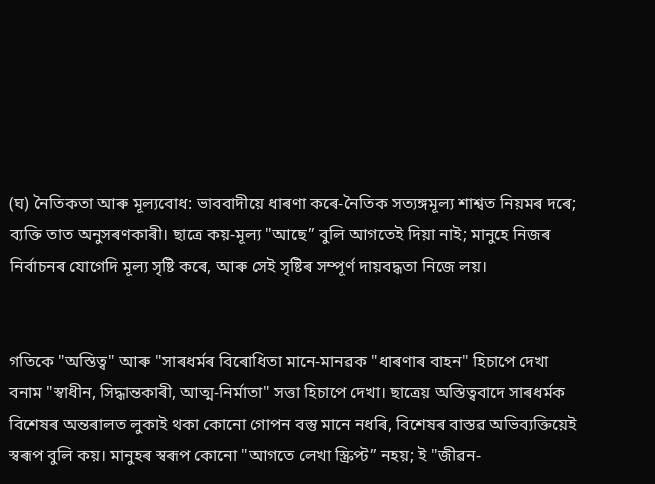(ঘ) নৈতিকতা আৰু মূল্যবোধ: ভাববাদীয়ে ধাৰণা কৰে-নৈতিক সত্যঙ্গমূল্য শাশ্বত নিয়মৰ দৰে; ব্যক্তি তাত অনুসৰণকাৰী। ছাত্ৰে কয়-মূল্য "আছে” বুলি আগতেই দিয়া নাই; মানুহে নিজৰ নিৰ্বাচনৰ যোগেদি মূল্য সৃষ্টি কৰে, আৰু সেই সৃষ্টিৰ সম্পূর্ণ দায়বদ্ধতা নিজে লয়।


গতিকে "অস্তিত্ব" আৰু "সাৰধৰ্মৰ বিৰোধিতা মানে-মানৱক "ধাৰণাৰ বাহন" হিচাপে দেখা বনাম "স্বাধীন, সিদ্ধান্তকাৰী, আত্ম-নিৰ্মাতা" সত্তা হিচাপে দেখা। ছাত্রেয় অস্তিত্ববাদে সাৰধৰ্মক বিশেষৰ অন্তৰালত লুকাই থকা কোনো গোপন বস্তু মানে নধৰি, বিশেষৰ বাস্তৱ অভিব্যক্তিয়েই স্বৰূপ বুলি কয়। মানুহৰ স্বৰূপ কোনো "আগতে লেখা স্ক্রিপ্ট” নহয়; ই "জীৱন-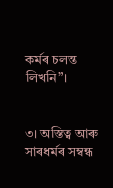কৰ্মৰ চলন্ত লিখনি”।


৩। অস্তিত্ব আৰু সাৰধৰ্মৰ সম্বন্ধ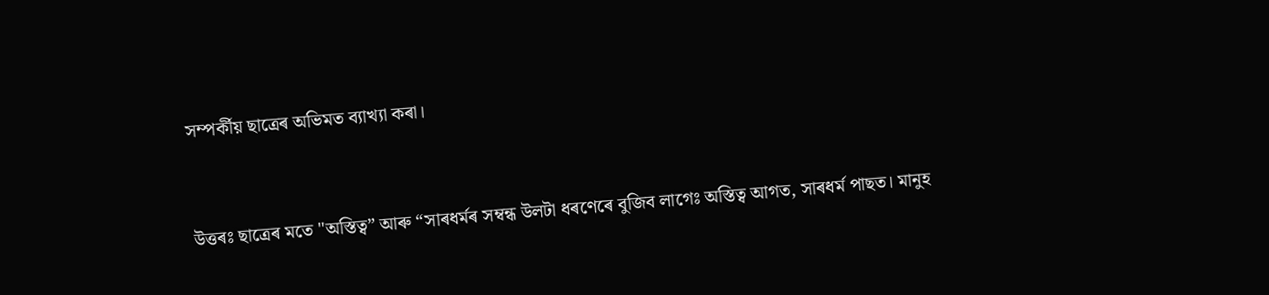সম্পৰ্কীয় ছাত্ৰেৰ অভিমত ব্যাখ্যা কৰা।


উত্তৰঃ ছাত্ৰেৰ মতে "অস্তিত্ব” আৰু “সাৰধৰ্মৰ সম্বন্ধ উলটা ধৰণেৰে বুজিব লাগেঃ অস্তিত্ব আগত, সাৰধৰ্ম পাছত। মানুহ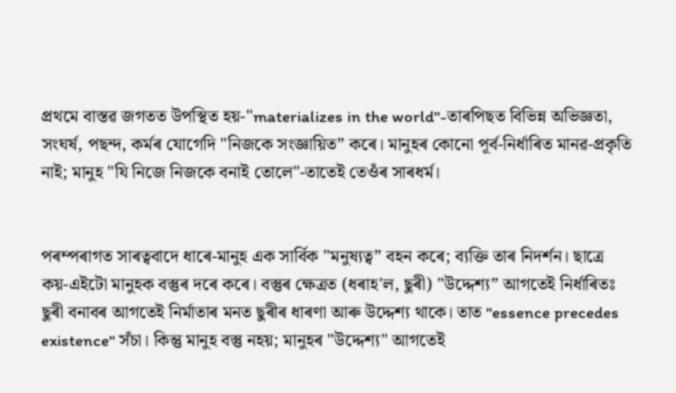প্রথমে বাস্তৱ জগতত উপস্থিত হয়-"materializes in the world"-তাৰপিছত বিভিন্ন অভিজ্ঞতা, সংঘর্ষ, পছন্দ, কৰ্মৰ যোগেদি "নিজকে সংজ্ঞায়িত” কৰে। মানুহৰ কোনো পূর্ব-নিৰ্ধাৰিত মানৱ-প্রকৃতি নাই; মানুহ "যি নিজে নিজকে বনাই তোলে"-তাতেই তেওঁৰ সাৰধৰ্ম।


পৰম্পৰাগত সাৰত্ববাদে ধাৰে-মানুহ এক সার্বিক "মনুষ্যত্ব” বহন কৰে; ব্যক্তি তাৰ নিদর্শন। ছাত্রে কয়-এইটো মানুহক বস্তুৰ দৰে কৰে। বস্তুৰ ক্ষেত্ৰত (ধৰাহ'ল, ছুৰী) "উদ্দেশ্য” আগতেই নিৰ্ধাৰিতঃ ছুৰী বনাবৰ আগতেই নিৰ্মাতাৰ মনত ছুৰীৰ ধাৰণা আৰু উদ্দেশ্য থাকে। তাত "essence precedes existence" সঁচা। কিন্তু মানুহ বস্তু নহয়; মানুহৰ "উদ্দেশ্য" আগতেই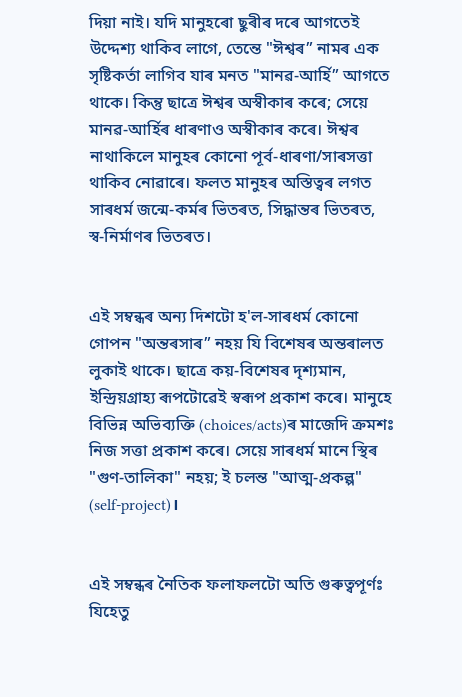দিয়া নাই। যদি মানুহৰো ছুৰীৰ দৰে আগতেই উদ্দেশ্য থাকিব লাগে, তেন্তে "ঈশ্বৰ” নামৰ এক সৃষ্টিকর্তা লাগিব যাৰ মনত "মানৱ-আৰ্হি” আগতে থাকে। কিন্তু ছাত্ৰে ঈশ্বৰ অস্বীকাৰ কৰে; সেয়ে মানৱ-আৰ্হিৰ ধাৰণাও অস্বীকাৰ কৰে। ঈশ্বৰ নাথাকিলে মানুহৰ কোনো পূর্ব-ধাৰণা/সাৰসত্তা থাকিব নোৱাৰে। ফলত মানুহৰ অস্তিত্বৰ লগত সাৰধৰ্ম জন্মে-কৰ্মৰ ভিতৰত, সিদ্ধান্তৰ ভিতৰত, স্ব-নিৰ্মাণৰ ভিতৰত।


এই সম্বন্ধৰ অন্য দিশটো হ'ল-সাৰধৰ্ম কোনো গোপন "অন্তৰসাৰ” নহয় যি বিশেষৰ অন্তৰালত লুকাই থাকে। ছাত্রে কয়-বিশেষৰ দৃশ্যমান, ইন্দ্রিয়গ্রাহ্য ৰূপটোৱেই স্বৰূপ প্রকাশ কৰে। মানুহে বিভিন্ন অভিব্যক্তি (choices/acts)ৰ মাজেদি ক্রমশঃ নিজ সত্তা প্রকাশ কৰে। সেয়ে সাৰধৰ্ম মানে স্থিৰ "গুণ-তালিকা" নহয়; ই চলন্ত "আত্ম-প্রকল্প" (self-project)।


এই সম্বন্ধৰ নৈতিক ফলাফলটো অতি গুৰুত্বপূৰ্ণঃ যিহেতু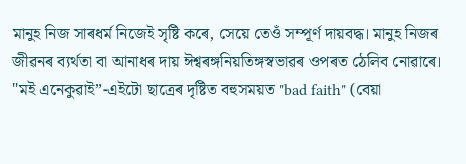মানুহ নিজ সাৰধৰ্ম নিজেই সৃষ্টি কৰে, সেয়ে তেওঁ সম্পূৰ্ণ দায়বদ্ধ। মানুহ নিজৰ জীৱনৰ ব্যৰ্থতা বা আনাধৰ দায় ঈশ্বৰঙ্গনিয়তিঙ্গস্বভাৱৰ ওপৰত ঠেলিব নোৱাৰে। "মই এনেকুৱাই”-এইটো ছাত্ৰেৰ দৃষ্টিত বহুসময়ত "bad faith" (বেয়া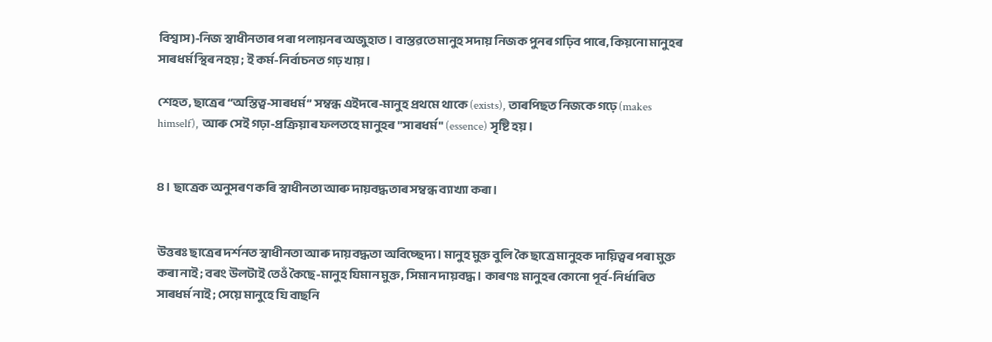বিশ্বাস)-নিজ স্বাধীনতাৰ পৰা পলায়নৰ অজুহাত। বাস্তৱতে মানুহ সদায় নিজক পুনৰ গঢ়িব পাৰে, কিয়নো মানুহৰ সাৰধৰ্ম স্থিৰ নহয়; ই কৰ্ম-নিৰ্বাচনত গঢ় খায়।

শেহত, ছাত্ৰেৰ “অস্তিত্ব-সাৰধৰ্ম” সম্বন্ধ এইদৰে-মানুহ প্রথমে থাকে (exists), তাৰপিছত নিজকে গঢ়ে (makes himself), আৰু সেই গঢ়া-প্ৰক্ৰিয়াৰ ফলতহে মানুহৰ "সাৰধৰ্ম" (essence) সৃষ্টি হয়।


৪। ছাত্ৰেক অনুসৰণ কৰি স্বাধীনতা আৰু দায়বদ্ধতাৰ সম্বন্ধ ব্যাখ্যা কৰা।


উত্তৰঃ ছাত্ৰেৰ দৰ্শনত স্বাধীনতা আৰু দায়বদ্ধতা অবিচ্ছেদ্য। মানুহ মুক্ত বুলি কৈ ছাত্ৰে মানুহক দায়িত্বৰ পৰা মুক্ত কৰা নাই; বৰং উলটাই তেওঁ কৈছে-মানুহ যিমান মুক্ত, সিমান দায়বদ্ধ। কাৰণঃ মানুহৰ কোনো পূর্ব-নিৰ্ধাৰিত সাৰধৰ্ম নাই; সেয়ে মানুহে যি বাছনি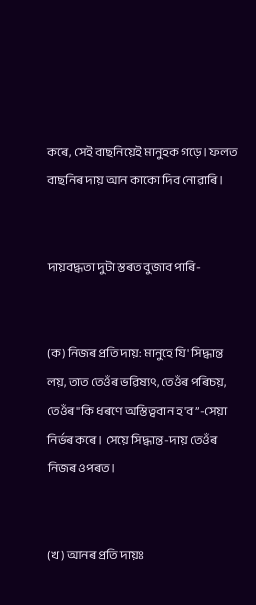কৰে, সেই বাছনিয়েই মানুহক গড়ে। ফলত বাছনিৰ দায় আন কাকো দিব নোৱাৰি।


দায়বদ্ধতা দুটা স্তৰত বুজাব পাৰি-


(ক) নিজৰ প্ৰতি দায়: মানুহে যি' সিদ্ধান্ত লয়, তাত তেওঁৰ ভৱিষ্যৎ, তেওঁৰ পৰিচয়, তেওঁৰ "কি ধৰণে অস্তিত্ববান হ'ব”-সেয়া নিৰ্ভৰ কৰে। সেয়ে সিদ্ধান্ত-দায় তেওঁৰ নিজৰ ওপৰত।


(খ) আনৰ প্ৰতি দায়ঃ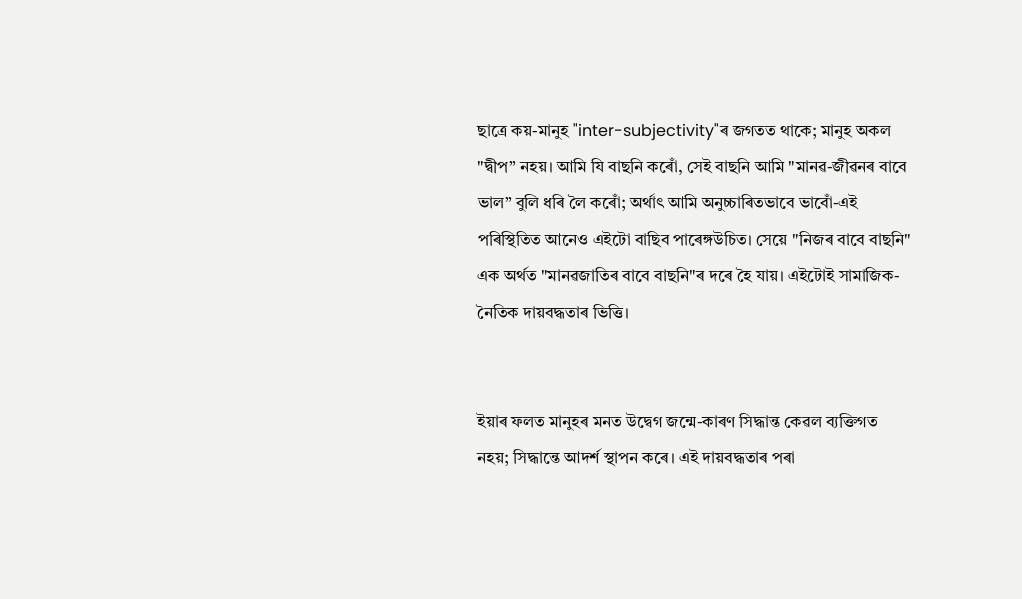ছাত্রে কয়-মানুহ "inter-subjectivity"ৰ জগতত থাকে; মানুহ অকল "দ্বীপ” নহয়। আমি যি বাছনি কৰোঁ, সেই বাছনি আমি "মানৱ-জীৱনৰ বাবে ভাল” বুলি ধৰি লৈ কৰোঁ; অৰ্থাৎ আমি অনুচ্চাৰিতভাবে ভাবোঁ-এই পৰিস্থিতিত আনেও এইটো বাছিব পাৰেঙ্গউচিত। সেয়ে "নিজৰ বাবে বাছনি" এক অৰ্থত "মানৱজাতিৰ বাবে বাছনি"ৰ দৰে হৈ যায়। এইটোই সামাজিক-নৈতিক দায়বদ্ধতাৰ ভিত্তি।


ইয়াৰ ফলত মানুহৰ মনত উদ্বেগ জন্মে-কাৰণ সিদ্ধান্ত কেৱল ব্যক্তিগত নহয়; সিদ্ধান্তে আদর্শ স্থাপন কৰে। এই দায়বদ্ধতাৰ পৰা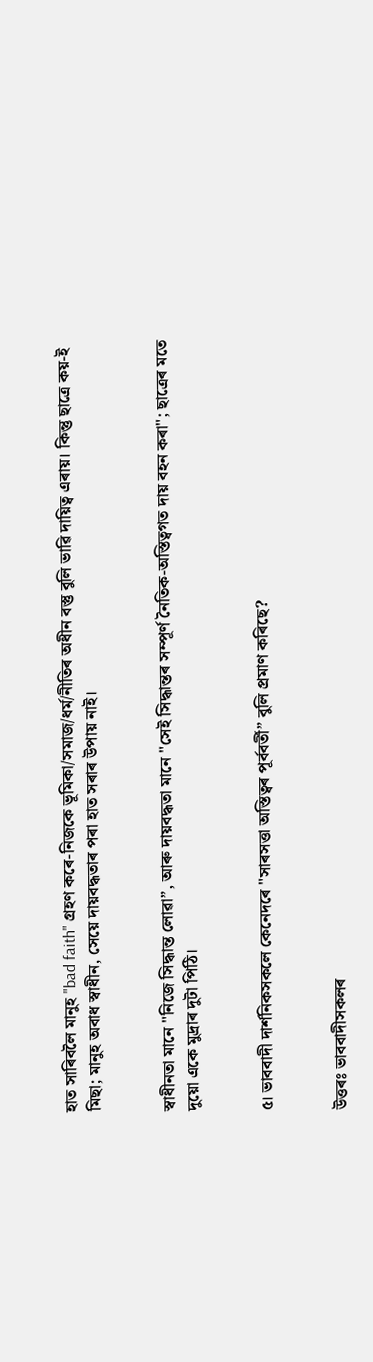হাত সাৰিবলৈ মানুহ "bad faith" গ্ৰহণ কৰে-নিজকে ভূমিকা/সমাজ/ধর্ম/নীতিৰ অধীন বস্তু বুলি ভাৱি দায়িত্ব এৰায়। কিন্তু ছাত্রে কয়-ই মিছা; মানুহ অবাধ স্বাধীন, সেয়ে দায়বদ্ধতাৰ পৰা হাত সৰাৰ উপায় নাই।


স্বাধীনতা মানে "নিজে সিদ্ধান্ত লোৱা”, আৰু দায়বদ্ধতা মানে "সেই সিদ্ধান্তৰ সম্পূৰ্ণ নৈতিক-অস্তিত্বগত দায় বহন কৰা"; ছাত্ৰেৰ মতে দুয়ো একে মুদ্রাৰ দুটা পিঠি।


৫। ভাববাদী দার্শনিকসকলে কেনেদৰে "সাৰসত্তা অস্তিত্বৰ পূৰ্ববর্তী” বুলি প্রমাণ কৰিছে?


উত্তৰঃ ভাববাদীসকলৰ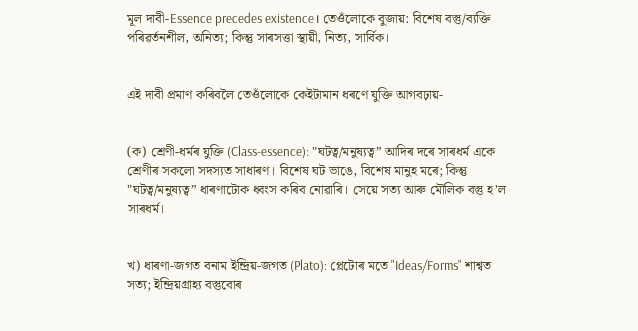মূল দাবী-Essence precedes existence। তেওঁলোকে বুজায়: বিশেষ বস্তু/ব্যক্তি পৰিৱৰ্তনশীল, অনিত্য; কিন্তু সাৰসত্তা স্থায়ী, নিত্য, সার্বিক।


এই দাবী প্ৰমাণ কৰিবলৈ তেওঁলোকে কেইটামান ধৰণে যুক্তি আগবঢ়ায়-


(ক) শ্রেণী-ধৰ্মৰ যুক্তি (Class-essence): "ঘটত্ব/মনুষ্যত্ব” আদিৰ দৰে সাৰধৰ্ম একে শ্ৰেণীৰ সকলো সদস্যত সাধাৰণ। বিশেষ ঘট ভাঙে, বিশেষ মানুহ মৰে; কিন্তু "ঘটত্ব/মনুষ্যত্ব” ধাৰণাটোক ধ্বংস কৰিব নোৱাৰি। সেয়ে সত্য আৰু মৌলিক বস্তু হ'ল সাৰধৰ্ম।


খ) ধাৰণা-জগত বনাম ইন্দ্রিয়-জগত (Plato): প্লেটোৰ মতে "Ideas/Forms" শাশ্বত সত্য; ইন্দ্রিয়গ্রাহ্য বস্তুবোৰ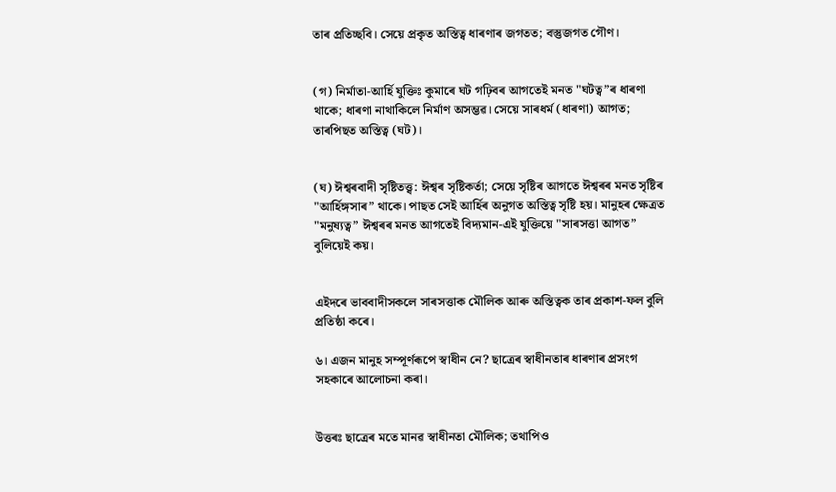তাৰ প্ৰতিচ্ছবি। সেয়ে প্রকৃত অস্তিত্ব ধাৰণাৰ জগতত; বস্তুজগত গৌণ।


(গ) নির্মাতা-আর্হি যুক্তিঃ কুমাৰে ঘট গঢ়িবৰ আগতেই মনত "ঘটত্ব”ৰ ধাৰণা থাকে; ধাৰণা নাথাকিলে নির্মাণ অসম্ভৱ। সেয়ে সাৰধৰ্ম (ধাৰণা) আগত; তাৰপিছত অস্তিত্ব (ঘট)।


(ঘ) ঈশ্বৰবাদী সৃষ্টিতত্ত্ব: ঈশ্বৰ সৃষ্টিকর্তা; সেয়ে সৃষ্টিৰ আগতে ঈশ্বৰৰ মনত সৃষ্টিৰ "আৰ্হিঙ্গসাৰ” থাকে। পাছত সেই আৰ্হিৰ অনুগত অস্তিত্ব সৃষ্টি হয়। মানুহৰ ক্ষেত্ৰত "মনুষ্যত্ব” ঈশ্বৰৰ মনত আগতেই বিদ্যমান-এই যুক্তিয়ে "সাৰসত্তা আগত” বুলিয়েই কয়।


এইদৰে ভাববাদীসকলে সাৰসত্তাক মৌলিক আৰু অস্তিত্বক তাৰ প্ৰকাশ-ফল বুলি প্রতিষ্ঠা কৰে।

৬। এজন মানুহ সম্পূৰ্ণৰূপে স্বাধীন নে? ছাত্ৰেৰ স্বাধীনতাৰ ধাৰণাৰ প্ৰসংগ সহকাৰে আলোচনা কৰা।


উত্তৰঃ ছাত্ৰেৰ মতে মানৱ স্বাধীনতা মৌলিক; তথাপিও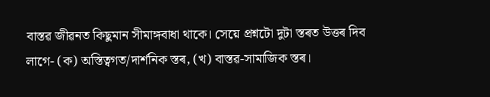বাস্তৱ জীৱনত কিছুমান সীমাঙ্গবাধা থাকে। সেয়ে প্রশ্নটো দুটা স্তৰত উত্তৰ দিব লাগে- (ক) অস্তিত্বগত/দার্শনিক স্তৰ, (খ) বাস্তৱ-সামাজিক স্তৰ।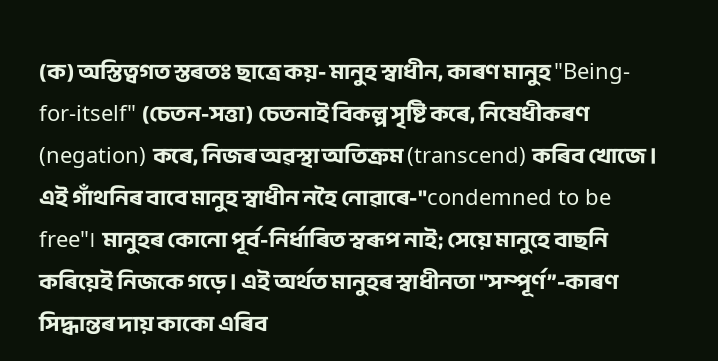(ক) অস্তিত্বগত স্তৰতঃ ছাত্রে কয়- মানুহ স্বাধীন, কাৰণ মানুহ "Being-for-itself" (চেতন-সত্তা) চেতনাই বিকল্প সৃষ্টি কৰে, নিষেধীকৰণ (negation) কৰে, নিজৰ অৱস্থা অতিক্ৰম (transcend) কৰিব খোজে। এই গাঁথনিৰ বাবে মানুহ স্বাধীন নহৈ নোৱাৰে-"condemned to be free"। মানুহৰ কোনো পূর্ব-নিৰ্ধাৰিত স্বৰূপ নাই; সেয়ে মানুহে বাছনি কৰিয়েই নিজকে গড়ে। এই অৰ্থত মানুহৰ স্বাধীনতা "সম্পূর্ণ”-কাৰণ সিদ্ধান্তৰ দায় কাকো এৰিব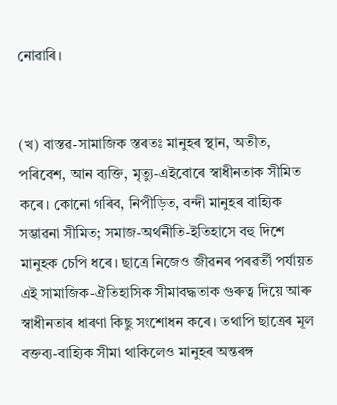নোৱাৰি।


(খ) বাস্তৱ-সামাজিক স্তৰতঃ মানুহৰ স্থান, অতীত, পৰিবেশ, আন ব্যক্তি, মৃত্যু-এইবোৰে স্বাধীনতাক সীমিত কৰে। কোনো গৰিব, নিপীড়িত, বন্দী মানুহৰ বাহ্যিক সম্ভাৱনা সীমিত; সমাজ-অর্থনীতি-ইতিহাসে বহু দিশে মানুহক চেপি ধৰে। ছাত্রে নিজেও জীৱনৰ পৰৱৰ্তী পৰ্যায়ত এই সামাজিক-ঐতিহাসিক সীমাবদ্ধতাক গুৰুত্ব দিয়ে আৰু স্বাধীনতাৰ ধাৰণা কিছু সংশোধন কৰে। তথাপি ছাত্ৰেৰ মূল বক্তব্য-বাহ্যিক সীমা থাকিলেও মানুহৰ অন্তৰঙ্গ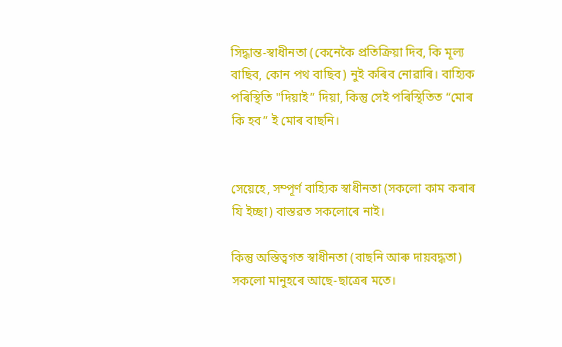সিদ্ধান্ত-স্বাধীনতা (কেনেকৈ প্রতিক্রিয়া দিব, কি মূল্য বাছিব, কোন পথ বাছিব) নুই কৰিব নোৱাৰি। বাহ্যিক পৰিস্থিতি "দিয়াই” দিয়া, কিন্তু সেই পৰিস্থিতিত “মোৰ কি হব” ই মোৰ বাছনি।


সেয়েহে, সম্পূর্ণ বাহ্যিক স্বাধীনতা (সকলো কাম কৰাৰ যি ইচ্ছা) বাস্তৱত সকলোৰে নাই।

কিন্তু অস্তিত্বগত স্বাধীনতা (বাছনি আৰু দায়বদ্ধতা) সকলো মানুহৰে আছে-ছাত্ৰেৰ মতে।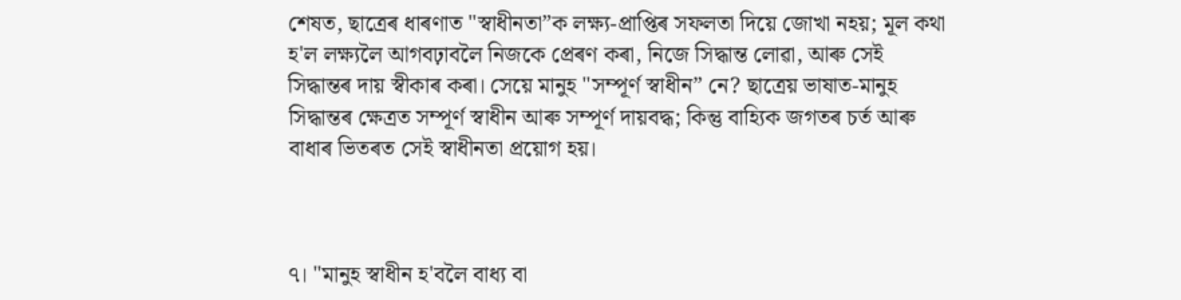শেষত, ছাত্ৰেৰ ধাৰণাত "স্বাধীনতা”ক লক্ষ্য-প্ৰাপ্তিৰ সফলতা দিয়ে জোখা নহয়; মূল কথা হ'ল লক্ষ্যলৈ আগবঢ়াবলৈ নিজকে প্ৰেৰণ কৰা, নিজে সিদ্ধান্ত লোৱা, আৰু সেই সিদ্ধান্তৰ দায় স্বীকাৰ কৰা। সেয়ে মানুহ "সম্পূৰ্ণ স্বাধীন” নে? ছাত্রেয় ভাষাত-মানুহ সিদ্ধান্তৰ ক্ষেত্ৰত সম্পূর্ণ স্বাধীন আৰু সম্পূর্ণ দায়বদ্ধ; কিন্তু বাহ্যিক জগতৰ চৰ্ত আৰু বাধাৰ ভিতৰত সেই স্বাধীনতা প্রয়োগ হয়।



৭। "মানুহ স্বাধীন হ'বলৈ বাধ্য বা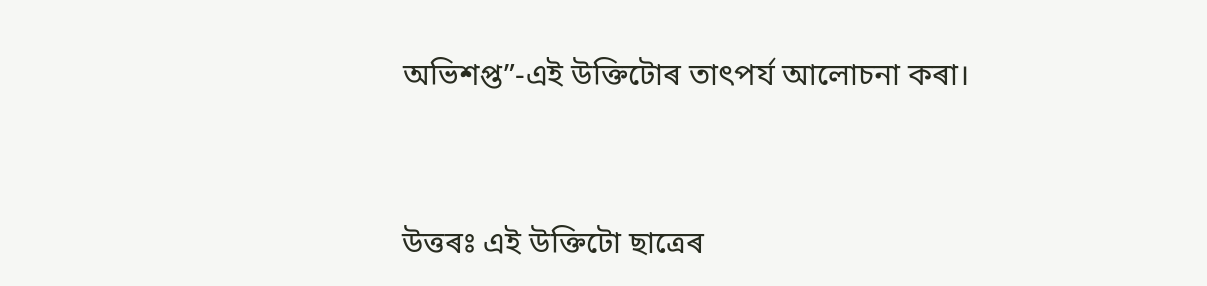অভিশপ্ত”-এই উক্তিটোৰ তাৎপর্য আলোচনা কৰা।


উত্তৰঃ এই উক্তিটো ছাত্ৰেৰ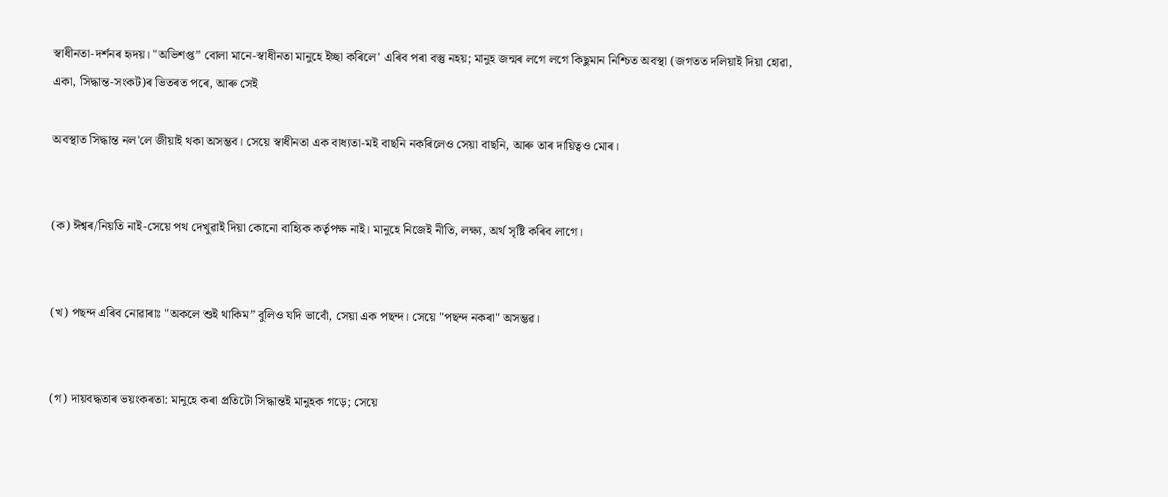স্বাধীনতা-দৰ্শনৰ হৃদয়। "অভিশপ্ত” বোলা মানে-স্বাধীনতা মানুহে ইচ্ছা কৰিলে' এৰিব পৰা বস্তু নহয়; মানুহ জন্মৰ লগে লগে কিছুমান নিশ্চিত অবস্থা (জগতত দলিয়াই দিয়া হোৱা, একা, সিদ্ধান্ত-সংকট)ৰ ভিতৰত পৰে, আৰু সেই

অবস্থাত সিদ্ধান্ত নল'লে জীয়াই থকা অসম্ভব। সেয়ে স্বাধীনতা এক বাধ্যতা-মই বাছনি নকৰিলেও সেয়া বাছনি, আৰু তাৰ দায়িত্বও মোৰ।


(ক) ঈশ্বৰ/নিয়তি নাই-সেয়ে পথ দেখুৱাই দিয়া কোনো বাহ্যিক কর্তৃপক্ষ নাই। মানুহে নিজেই নীতি, লক্ষ্য, অর্থ সৃষ্টি কৰিব লাগে।


(খ) পছন্দ এৰিব নোৱাৰাঃ "অকলে শুই থাকিম” বুলিও যদি ভাবোঁ, সেয়া এক পছন্দ। সেয়ে "পছন্দ নকৰা" অসম্ভৱ।


(গ) দায়বদ্ধতাৰ ভয়ংকৰতা: মানুহে কৰা প্ৰতিটো সিদ্ধান্তই মানুহক গড়ে; সেয়ে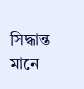সিদ্ধান্ত মানে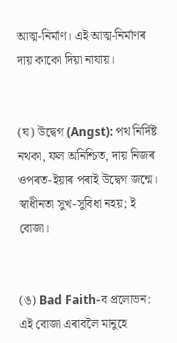আত্ম-নির্মাণ। এই আত্ম-নিৰ্মাণৰ দায় কাকো দিয়া নাযায়।


(ঘ) উদ্বেগ (Angst): পথ নির্দিষ্ট নথকা, ফল অনিশ্চিত, দায় নিজৰ ওপৰত-ইয়াৰ পৰাই উদ্বেগ জন্মে। স্বাধীনতা সুখ-সুবিধা নহয়; ই বোজা।


(ঙ) Bad Faith-ব প্রলোভন: এই বোজা এৰাবলৈ মানুহে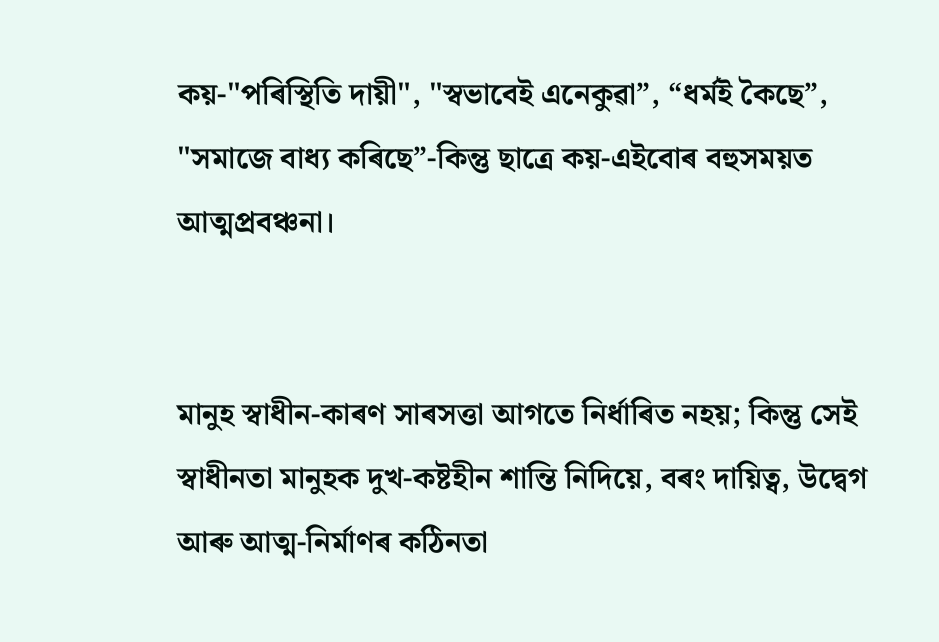কয়-"পৰিস্থিতি দায়ী", "স্বভাবেই এনেকুৱা”, “ধর্মই কৈছে”, "সমাজে বাধ্য কৰিছে”-কিন্তু ছাত্রে কয়-এইবোৰ বহুসময়ত আত্মপ্রবঞ্চনা।


মানুহ স্বাধীন-কাৰণ সাৰসত্তা আগতে নিৰ্ধাৰিত নহয়; কিন্তু সেই স্বাধীনতা মানুহক দুখ-কষ্টহীন শান্তি নিদিয়ে, বৰং দায়িত্ব, উদ্বেগ আৰু আত্ম-নিৰ্মাণৰ কঠিনতা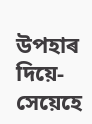উপহাৰ দিয়ে-সেয়েহে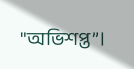"অভিশপ্ত”।